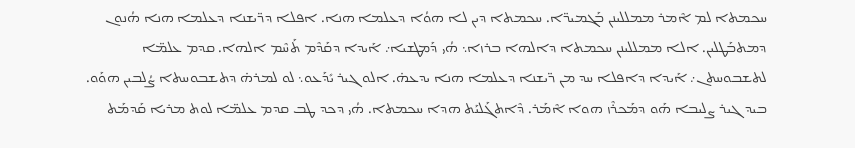ܚܟܡܬܐ ܠܡ ܐܶܡܪ ܡܡܠܠܝܢܢ ܒܰܓܡܝܖ̈ܐ. ܚܟܡܬܐ ܕܝܢ ܠܐ ܗܘܳܐ ܕܥܠܡܐ ܗܢܐ. ܐܦܠܐ ܕܖ̈ܝܫܢܐ ܕܥܠܡܐ ܗܢܐ ܗܳܢܘܢ ܕܡܬܒܰܛܠܝܢ. ܐܠܐ ܡܡܠܠܝܢܢ ܚܟܡܬܐ ܕܐܠܗܐ ܒܪܙܐ܆ ܗܳܝ ܕܰܡܛܫܝܐ܇ ܐܰܝܕܐ ܕܩܰܕܶܡ ܬܰܚܶܡ ܐܠܗܐ. ܩܕܡ ܥܠܡ̈ܐ ܠܬܫܒܘܚܬܢ܇ ܐܰܝܕܐ ܕܐܦܠܐ ܚܕ ܡܢ ܖ̈ܝܫܢܐ ܕܥܠܡܐ ܗܢܐ ܝܕܥܗ̇. ܐܠܘ ܓܝܪ ܝܺܕܰܥܘ܆ ܠܘ ܠܡܪܗ̇ ܕܬܫܒܘܚܬܐ ܨܳܠܒܝܢ ܗܘܰܘ.
ܒܝܕ ܓܝܪ ܨܠܝܒܐ ܗܰܘ ܕܡܰܟܪܶܙ ܗܘܐ ܐܶܡܰܪ. ܕܶܐܬܓܰܠܝܰܬ ܗܕܐ ܚܟܡܬܐ. ܗܳܝ ܕܟܕ ܛܒ ܩܕܡ ܥܠܡ̈ܐ ܠܘܬ ܡܪܝܐ ܩܰܕܡܰܬ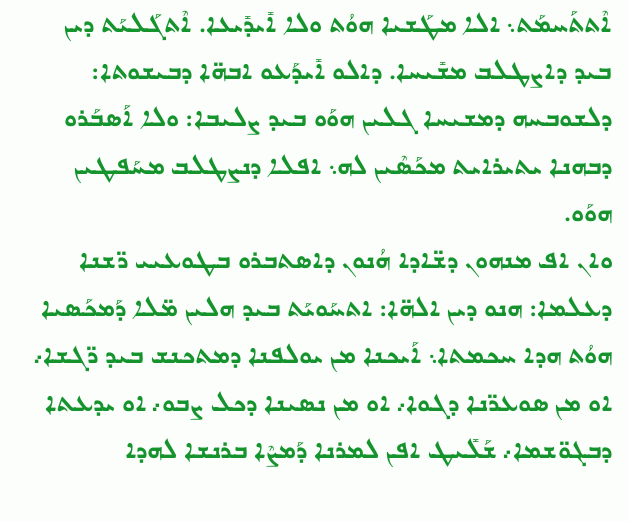ܐܶܬܬܰܚܡܰܬ܆ ܐܠܐ ܡܛܰܫܝܐ ܗܘܳܬ ܘܠܐ ܐܺܝܕܺܝܥܐ. ܐܶܬܓܰܠܝܰܬ ܕܝܢ ܒܝܕ ܕܐܨܛܠܒ ܡܫܺܝܚܐ. ܕܐܠܘ ܐܺܝܕܰܥܘ ܐܒܗ̈ܐ ܕܒܝܫܘܬܐ: ܕܠܫܘܒܚܗ ܕܡܫܝܚܐ ܓܠܝܢ ܗܘܰܘ ܒܝܕ ܨܠܝܒܐ: ܘܠܐ ܐܰܣܒܰܪܘ ܕܒܗܢܐ ܝܬܝܪܐܝܬ ܡܟܰܣܶܝܢ ܠܗ܆ ܐܦܠܐ ܕܢܨܛܠܒ ܡܚܰܦܛܝܢ ܗܘܰܘ.
ܘܐܢ ܐܦ ܡܢܗܘܢ ܕܫ̈ܐܕܐ ܗܳܢܘܢ ܕܐܣܬܒܪܘ ܒܛܘܥܝܝ ܖ̈ܫܢܐ ܕܥܠܡܐ: ܗܢܘ ܕܝܢ ܐܠܗ̈ܐ: ܐܬܚܰܘܝܰܬ ܒܝܕ ܗܠܝܢ ܡ̈ܠܐ ܕܰܡܟܰܣܝܐ ܗܘܳܬ ܗܕܐ ܚܟܡܬܐ܆ ܐܰܝܟܢܐ ܡܢ ܝܘܠܦܢܐ ܕܡܬܟܢܫ ܒܝܕ ܖ̈ܓܫܐ܇ ܐܘ ܡܢ ܣܘܥܖ̈ܢܐ ܕܓܘܐ܇ ܐܘ ܡܢ ܢܣܝܢܐ ܕܟܠ ܨܒܘ܇ ܐܘ ܝܕܥܬܐ ܕܒܓܘ̈ܫܡܐ܇ ܫܰܠܺܝܛ ܐܦܢ ܠܡܪܢܐ ܕܰܡܨܶܐ ܒܪܢܫܐ ܠܗܕܐ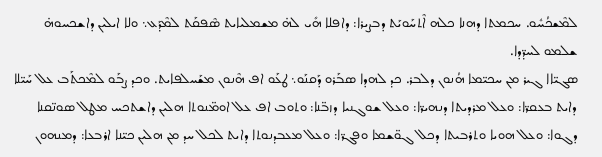ܠܡܶܫܟܳܚܽܘ. ܚܟܡܬܐ ܕܗܢܐ ܟܠܗ ܐܶܬܚܰܘܝܰܬ ܕܒܨܝܪܐ: ܕܐܦܠܐ ܗܺܝ ܠܗ̇ ܡܫܡܠܝܐܝܬ ܣܶܦܩܰܬ ܠܡܶܕܰܥ܆ ܘܠܐ ܐܝܠܝܢ ܕܐܫܟܚܘܗ̇ ܫܠܡܘ ܠܚܕ̈ܕܐ.
ܣܓܝ̈ܐܐ ܓܝܪ ܡܢ ܚܟܝ̈ܡܐ ܗܳܢܘܢ ܕܠܒܪ. ܟܕ ܠܗܕܐ ܣܒܰܪܘ ܕܰܩܢܰܘ܆ ܛܥܰܘ ܐܦ ܗܶܢܘܢ ܡܫܰܚܠܦܐܝܬ. ܘܟܕ ܨܒܰܘ ܠܡܶܟܬܰܒ ܥܠ ܚܰܝ̈ܠܐ ܕܐܝܬ ܒܥܩܖ̈ܐ: ܘܥܠ ܡܪܕܝܬܐ ܕܢܗܝܖ̈ܐ: ܘܥܠ ܫܘܓܢܝܐ ܕܙܒ̈ܢܐ: ܘܬܘܒ ܐܦ ܥܠ ܐܘܡ̈ܢܘܬܐ ܗܠܝܢ ܕܐܫܬܟܚ ܡܛܠ ܣܘܢ̈ܩܢܐ ܕܓܘܐ: ܘܥܠ ܗܘܝܐ ܘܬܪܒܝܬܐ ܕܟܠ ܓܘ̈ܫܡܐ ܘܦܓܖ̈ܐ: ܘܥܠ ܡܥܒܕܢܘܬܐ ܕܐܝܬ ܠܟܠ ܚܕ ܡܢ ܗܠܝܢ ܟܝ̈ܢܐ ܐܪܒܥܐ: ܕܡܢܗܘܢ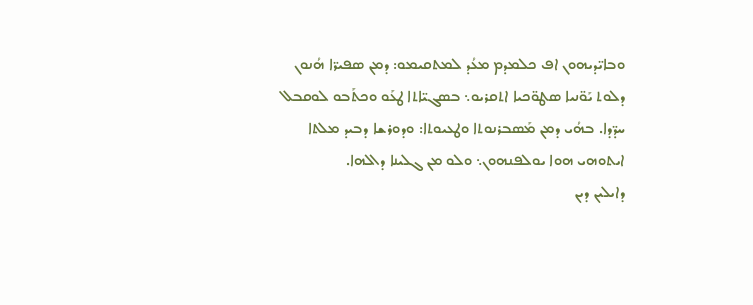ܘܒܐܝ̈ܕܝܗܘܢ ܐܦ ܟܠܡܕܡ ܡܥܳܕ ܠܡܬܩܝܡܘ: ܕܡܢ ܣܦܝܖ̈ܐ ܗܳܢܘܢ ܕܠܘܬ ܝܰܘ̈ܢܝܐ ܣܛܘ̈ܟܝܐ ܐܬܩܪܝܘ܆ ܒܣܓܝ̈ܐܬܐ ܛܥܰܘ ܘܟܬܰܒܘ ܠܘܩܒܠ ܚܕ̈ܕܐ. ܒܗܳܝ ܕܡܢ ܡܰܣܒܪܢܘܬܐ ܘܛܥܝܘܬܐ: ܘܕܘܪܫܐ ܕܒܝܕ ܡܠܬܐ ܐܝܬܘܗܝ ܗܘܐ ܝܘܠܦܢܗܘܢ܆ ܘܠܘ ܡܢ ܓܠܝܢܐ ܕܐܠܗܐ.
ܕܐܝܠܝܢ ܕܝܢ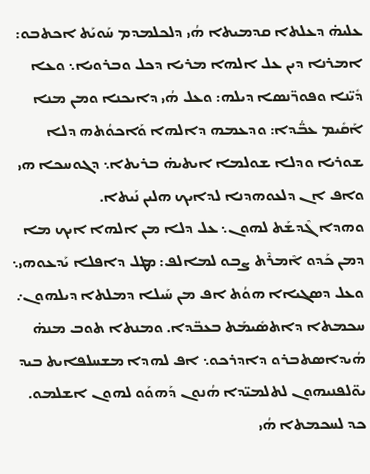ܥܠܝܗ̇ ܕܥܠܬܐ ܩܕܡܝܬܐ ܗܳܝ ܕܠܟܠܡܕܡ ܚܰܘܝܰܬ ܐܟܬܒܘ: ܐܡܪܢܐ ܕܝܢ ܥܠ ܐܠܗܐ ܡܪܝܐ ܕܟܠ ܘܒܪܘܝܐ܆ ܘܥܐ ܕܺܝ̈ܢܐ ܘܦܘܖ̈ܢܣܐ ܕܝܠܗ: ܘܥܠ ܗܳܝ ܕܐܝܟܢܐ ܘܡܢ ܡܢܐ ܐܰܩܺܝܡ ܥܒ̈ܳܕܐ: ܘܕܥܡܗ ܕܐܠܗܐ ܘܰܐܟܘܳܬܗ ܕܠܐ ܫܘܪܝܐ ܘܕܠܐ ܫܘܠܡܐ ܐܝܬܝܗ̇ ܒܪܝܬܐ܆ ܕܓܘܚܟܐ ܗܝ ܘܐܦ ܐܢ ܕܠܥܘܗܕܢܐ ܠܕܐܝܟ ܗܠܝܢ ܢܰܝܬܐ.
ܘܗܕܐ ܓܶܕܫܰܬ ܠܗܘܢ܆ ܥܠ ܕܠܐ ܡܢ ܐܠܗܐ ܐܝܟ ܡܐ ܕܡܢ ܟܰܕܘ ܐܶܡܪܶܬ ܨܒܘ ܠܡܐܠܦ: ܡܛܠ ܕܐܦܠܐ ܝܰܕܥܘܗܝ܆ ܘܥܠ ܕܣܓܝܐܐ ܗܘܳܬ ܐܦ ܡܢ ܚܰܝܠܐ ܕܡܠܬܐ ܕܝܠܗܘܢ܇ ܚܟܡܬܐ ܕܐܬܣܺܝܡܰܬ ܒܥܒ̈ܕܐ. ܘܡܢܬܐ ܬܘܒ ܡܢܗ̇ ܗܳܝܕܐܣܬܒܪܘ ܕܐܕܪܟܘ܆ ܐܦ ܠܗܕܐ ܡܫܚܠܦܐܝܬ ܒܝܕ ܝܘ̈ܠܦܢܝܗܘܢ ܠܬܠܡܝ̈ܕܐ ܗܳܢܘܢ ܕܰܗܘܰܘ ܠܗܘܢ ܐܫܠܡܘ.
ܟܕ ܠܚܟܡܬܐ ܗܳܝ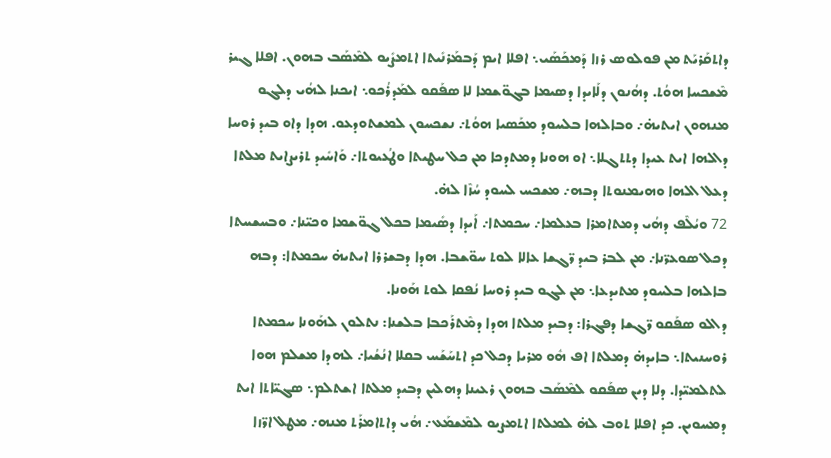ܕܐܬܩܰܪܝܰܬ ܡܢ ܦܘܠܘܣ ܪܙܐ ܕܰܡܟܰܣܰܝ܆ ܐܦܠܐ ܐܝܡ ܕܰܒܡܰܪܢܺܝܬܐ ܐܬܡܨܺܝܘ ܠܡܶܣܰܒ ܒܗܘܢ. ܐܦܠܐ ܓܝܪ ܡܶܫܟܚܐ ܗܘܳܬ. ܕܗܳܢܘܢ ܕܠܰܐܝܕܐ ܕܣܝܡܐ ܒܓܘ̈ܫܡܐ ܠܐ ܣܦܰܩܘ ܠܡܰܕܪܳܟܘ܆ ܐܝܟܢܐ ܠܗܳܝ ܕܠܓܘ ܡܢܗܘܢ ܐܝܬܝܗ̇܇ ܘܒܐܠܗܐ ܒܠܚܘܕ ܡܟܰܣܝܐ ܗܘܳܬ܇ ܢܫܟܚܘܢ ܠܡܫܬܘܕܥܘ. ܗܕܐ ܕܐܘ ܒܝܕ ܪܘܚܐ ܕܐܠܗܐ ܐܝܬ ܥܝܕܐ ܕܬܬܓܠܐ܆ ܐܘ ܗܘܢܐ ܕܡܬܕܟܐ ܡܢ ܟܠ ܚܛܝܬܐ ܘܛܳܥܝܘܬܐ܇ ܘܰܐܚܺܝܕ ܬܪܝܨܐܝܬ ܡܠܬܐ ܕܥܠ ܐܠܗܐ ܘܗܝܡܢܘܬܐ ܕܒܗ܇ ܡܫܟܚ ܠܚܘܕ ܚܳܙܶܐ ܠܗ̇.
72 ܘܝܳܠܶܦ ܕܗܳܝ ܕܡܬܐܡܪܐ ܒܥܠܡܐ܇ ܚܟܡܬܐ܇ ܐܰܝܕܐ ܕܣܺܝܡܐ ܒܟܠ ܓܘ̈ܫܡܐ ܘܟܝ̈ܢܐ܇ ܘܒܚܫܚܬܐ ܕܟܠ ܣܘܥܖ̈ܢܐ܇ ܡܢ ܠܒܪ ܒܝܕ ܖ̈ܓܫܐ ܥܐܠܐ ܠܘܬ ܚܘ̈ܫܒܐ. ܗܕܐ ܕܒܫܪܪܐ ܐܝܬܝܗ̇ ܚܟܡܬܐ: ܕܒܗ ܒܐܠܗܐ ܒܠܚܘܕ ܡܬܝܕܥܐ܆ ܡܢ ܠܓܘ ܒܝܕ ܪܘܚܐ ܢܳܦܩܐ ܠܘܬ ܗܰܘܢܐ.
ܕܐܠܘ ܣܦܰܩܘ ܖ̈ܓܫܐ ܕܦܓܪܐ: ܕܒܝܕ ܡܠܬܐ ܗܕܐ ܕܡܶܬܪܰܟܒܐ ܒܠܫܢܐ: ܢܬܠܘܢ ܠܗܰܘܢܐ ܚܟܡܬܐ ܪܘܚܢܝܬܐ܆ ܒܐܝܕܗ̇ ܕܡܠܬܐ ܐܦ ܗܽܘ ܡܪܝܐ ܕܟܠ ܟܕ ܐܬܚܰܫܰܚ ܒܩܠܐ ܐܢܳܫܳܝܐ܇ ܠܗܕܐ ܡܫܠܡ ܗܘܐ ܠܬܠܡܝ̈ܕܐ. ܕܠܐ ܕܝܢ ܣܦܰܩܘ ܠܡܶܣܰܒ ܒܗܘܢ ܪܥܝܢܐ ܕܗܠܝܢ ܕܒܝܕ ܡܠܬܐ ܐܫܬܠܡ܆ ܣܓܝ̈ܐܬܐ ܐܝܬ ܕܡܚܘܝܢ. ܟܕ ܐܦܠܐ ܬܘܒ ܠܗ̇ ܠܡܠܬܐ ܐܬܡܨܝܘ ܠܡܶܫܡܰܥ܇ ܗܳܝ ܕܐܬܐܡܪܰܬ ܡܢܗ܇ ܡܛܠ ܐܖ̈ܙܐ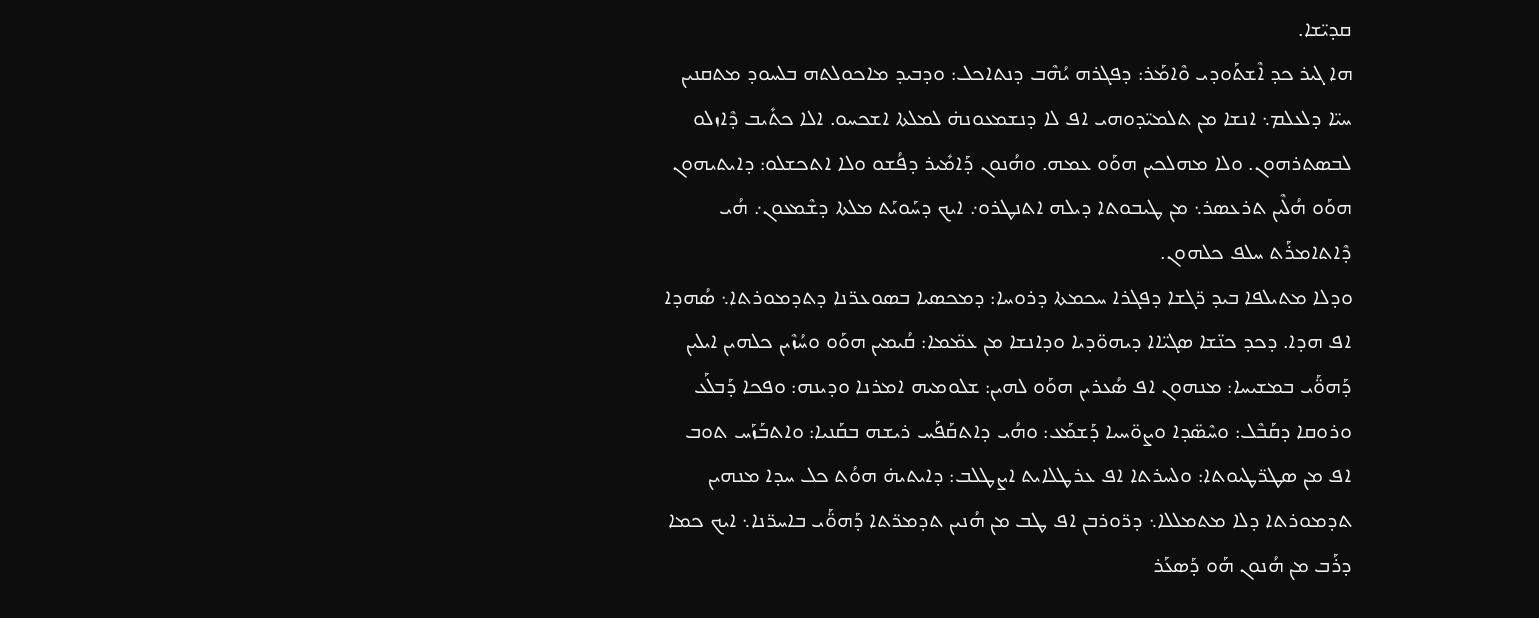ܩܕܝ̈ܫܐ.
ܗܐ ܓܝܪ ܟܕ ܐܶܫܬܰܘܕܝ ܘܶܐܡܰܪ: ܕܦܓܪܗ ܝܳܗܶܒ ܕܢܬܐܟܠ: ܘܕܒܝܕ ܡܐܟܘܠܬܗ ܒܠܚܘܕ ܡܬܩܢܝܢ ܚܝ̈ܐ ܕܠܥܠܡ܆ ܐܢܫܐ ܡܢ ܬܠܡܝ̈ܕܘܗܝ ܐܦ ܠܐ ܕܢܫܡܥܘܢܗ̇ ܠܡܠܬܐ ܐܫܟܚܘ. ܐܠܐ ܟܬܺܝܒ ܕܶܐܙܠܘ ܠܒܣܬܪܗܘܢ. ܘܠܐ ܡܗܠܟܝܢ ܗܘܰܘ ܥܡܗ. ܘܗܳܢܘܢ ܕܰܐܡܺܝܪ ܕܦܳܫܘ ܘܠܐ ܐܬܟܫܠܘ: ܕܐܝܬܝܗܘܢ ܗܘܰܘ ܗܳܠܶܝܢ ܬܪܥܣܪ܆ ܡܢ ܛܝܒܘܬܐ ܕܝܠܗ ܐܬܢܛܪܘ܇ ܐܝܟ ܕܚܰܘܝܰܬ ܡܠܬܐ ܕܫܶܡܥܘܢ܇ ܗܳܝ ܕܶܐܬܐܡܪܰܬ ܚܠܦ ܟܠܗܘܢ.
ܘܕܠܐ ܡܬܝܠܦܐ ܒܝܕ ܖ̈ܓܫܐ ܕܦܓܪܐ ܚܟܡܬܐ ܕܪܘܚܐ: ܕܡܟܣܝܐ ܒܣܘܥܖ̈ܢܐ ܕܬܕܡܘܪܬܐ܆ ܣܳܗܕܐ ܐܦ ܗܕܐ. ܕܟܕ ܟܢ̈ܫܐ ܣܓܝ̈ܐܐ ܕܝܗܘ̈ܕܝܐ ܘܕܐܢܫܐ ܡܢ ܥܡ̈ܡܐ: ܩܳܝܡܝܢ ܗܘܰܘ ܘܚܳܙܶܝܢ ܟܠܗܝܢ ܐܝܠܝܢ ܕܰܗܘ̈ܰܝ ܒܡܫܝܚܐ: ܡܢܗܘܢ ܐܦ ܣܳܥܪܝܢ ܗܘܰܘ ܠܗܝܢ: ܫܠܘܡܝܗ ܐܡܪܢܐ ܘܕܝܢܗ: ܘܦܟܐ ܕܰܒܠܰܥ ܘܪܘܩܐ ܕܩܰܒܶܠ: ܘܚܶܣ̈ܕܐ ܘܨܘ̈ܚܝܐ ܕܰܫܡܰܥ: ܘܗܳܝ ܕܐܬܩܰܦܰܚ ܪܝܫܗ ܒܩܰܢܝܐ: ܘܐܬܒܰܙܰܚ ܬܘܒ ܐܦ ܡܢ ܣܛܖ̈ܛܝܘܬܐ: ܘܠܚܪܬܐ ܐܦ ܥܪܛܠܐܝܬ ܐܨܛܠܒ: ܕܐܝܬܝܗ̇ ܗܘܳܬ ܟܠ ܚܕܐ ܡܢܗܝܢ ܬܕܡܘܪܬܐ ܕܠܐ ܡܬܡܠܠܐ܆ ܕܖ̈ܘܪܒܢ ܐܦ ܛܒ ܡܢ ܗܳܢܝܢ ܬܕܡܖ̈ܬܐ ܕܰܗܘ̈ܰܝ ܒܐܚܖ̈ܢܐ܆ ܐܝܟ ܟܡܐ ܕܪܰܒ ܡܢ ܗܳܢܘܢ ܗܰܘ ܕܰܣܥܰܪ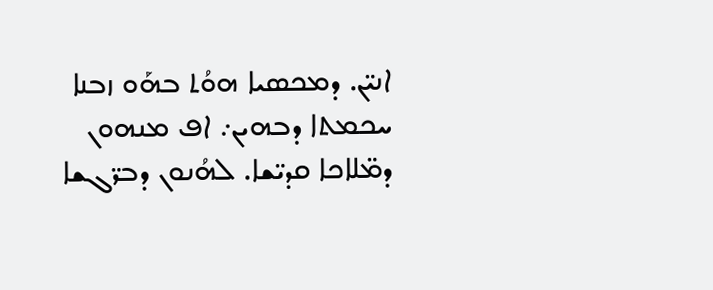ܐܢܝ̈ܢ. ܕܡܟܣܝܐ ܗܘܳܬ ܒܗܰܘ ܙܒܢܐ ܚܟܡܬܐ ܕܒܗܝܢ܇ ܐܦ ܡܢܗܘܢ ܕܡ̈ܠܐܟܐ ܩܕܝ̈ܫܐ. ܠܗܳܢܘܢ ܕܒܖ̈ܓܫܐ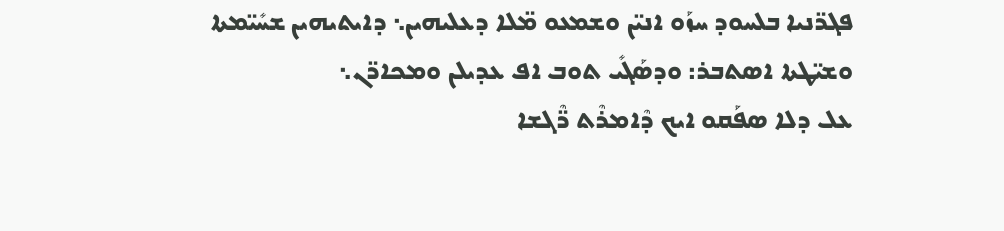ܦܓܖ̈ܢܝܐ ܒܠܚܘܕ ܚܙܰܘ ܐܢܝ̈ܢ ܘܫܡܥܘ ܡ̈ܠܐ ܕܥܠܝܗܝܢ܆ ܕܐܝܬܝܗܝܢ ܫܚܺܝ̈ܡܬܐ ܘܫܝ̈ܛܬܐ ܐܣܬܒܪ: ܘܕܣܰܓܺܝ ܬܘܒ ܐܦ ܥܕܝܠܢ ܘܡܟܐܖ̈ܢ܆
ܥܠ ܕܠܐ ܣܦܰܩܘ ܐܝܟ ܕܶܐܡܪܶܬ ܖ̈ܶܓܫܐ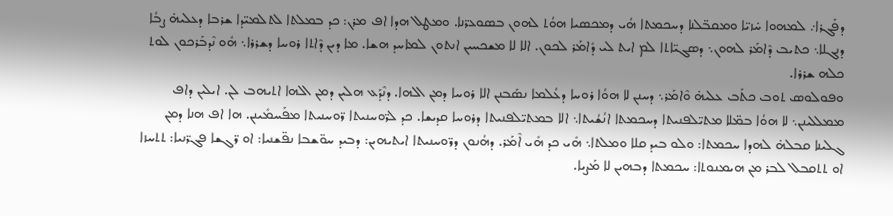ܕܦܰܓܪܐ܇ ܠܡܗܘܐ ܚ̇ܙܝ̈ܐ ܘܡܩܒ̈ܠܢܐ ܕܚܟܡܬܐ ܗܳܝ ܕܡܟܣܝܐ ܗܘܳܬ ܠܗܘܢ ܒܣܘܥܖ̈ܢܐ. ܘܡܛܠ ܗܕܐ ܐܦ ܡܪܢ: ܟܕ ܒܡܠܬܐ ܠܬܠܡܝ̈ܕܐ ܫܪܒܐ ܕܥܠܝܗ̇ ܨܒܳܐ ܕܢܓܠܐ܆ ܟܬܝܒ ܕܶܐܡܰܪ ܠܗܘܢ܆ ܕܣܓܝ̈ܐܬܐ ܠܡ ܐܝܬ ܠܝ ܕܺܐܡܰܪ ܠܟܘܢ. ܐܠܐ ܠܐ ܡܫܟܚܝܢ ܐܢܬܘܢ ܠܡܐܚܕ ܗܫܐ. ܡܐ ܕܝܢ ܕܶܐܬܐ ܪܘܚܐ ܕܫܪܪܐ܆ ܗܽܘ ܢܶܕܒܰܪܟܘܢ ܠܘܬ ܟܠܗ ܫܪܪܐ.
ܘܦܘܠܘܣ ܬܘܒ ܟܬܰܒ ܥܠܝܗ̇ ܘܶܐܡܰܪ܆ ܕܚܢܢ ܠܐ ܗܘܳܐ ܪܘܚܐ ܕܥܳܠܡܐ ܢܣܰܒܢܢ ܐܠܐ ܪܘܚܐ ܕܡܢ ܐܠܗܐ. ܕܢܶܕܰܥ ܗܠܝܢ ܕܡܢ ܐܠܗܐ ܐܬܝܗܒ ܠܢ. ܐܝܠܝܢ ܕܐܦ ܡܡܠܠܝܢܢ܆ ܠܐ ܗܘܳܐ ܒܡ̈ܠܐ ܡܬܝ̈ܠܦܢܝܬܐ ܕܚܟܡܬܐ ܐܢܳܫܳܝܬܐ܆ ܐܠܐ ܒܡܬܝ̈ܠܦܢܝܬܐ ܕܪܘܚܐ ܩܕܝܫܐ. ܟܕ ܠܖ̈ܘܚܢܝܬܐ ܖ̈ܘܚܢܝܬܐ ܡܦܰܚܡܺܝܢܢ. ܗܐ ܐܦ ܗܢܐ ܕܡܢ ܓܠܝܢܐ ܩܒܠܗ̇ ܠܗܕܐ ܚܟܡܬܐ: ܘܠܘ ܒܝܕ ܩܠܐ ܘܡܠܬܐ܆ ܗܺܝ ܟܕ ܗܺܝ ܐܶܡܰܪ. ܕܗܳܢܘܢ ܕܖ̈ܘܚܢܝܬܐ ܐܝܬܝܗܝܢ: ܕܒܝܕ ܚܘ̈ܫܒܐ ܢܦ̈ܫܢܝܐ: ܐܘ ܖ̈ܓܫܐ ܦܓܖ̈ܢܝܐ: ܬܬܚܙܐ ܐܘ ܬܬܩܒܠ ܠܒܪ ܡܢ ܗܝܡܢܘܬܐ: ܚܟܡܬܐ ܕܒܗܝܢ ܠܐ ܡܰܨܝܐ.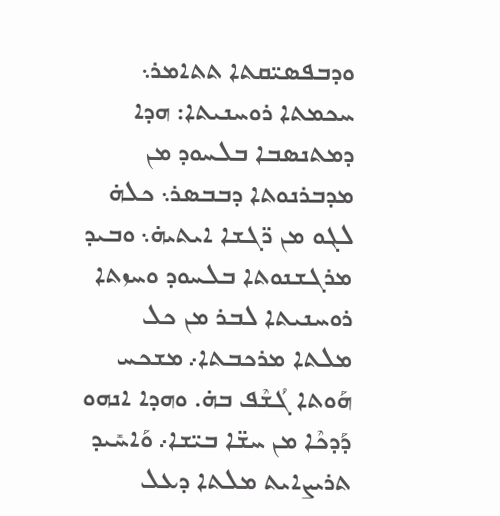ܘܕܒܦܣܝ̈ܩܬܐ ܬܬܐܡܪ܆ ܚܟܡܬܐ ܪܘܚܢܝܬܐ: ܗܕܐ ܕܡܬܢܣܒܐ ܒܠܚܘܕ ܡܢ ܡܕܒܪܢܘܬܐ ܕܒܒܣܪ܆ ܟܠܗ̇ ܠܓܘ ܡܢ ܖ̈ܓܫܐ ܐܝܬܝܗ̇܆ ܘܒܝܕ ܡܪܓܫܢܘܬܐ ܒܠܚܘܕ ܘܚܙܬܐ ܪܘܚܢܝܬܐ ܠܒܪ ܡܢ ܟܠ ܡܠܬܐ ܡܪܟܒܬܐ܇ ܡܫܟܚ ܗܰܘܬܐ ܓܳܫܶܦ ܒܗ̇. ܘܗܕܐ ܐܢܗܘ ܕܰܕܟܶܐ ܡܢ ܚܫ̈ܐ ܒܝ̈ܫܐ܇ ܘܰܐܚܺܝܕ ܬܪܝܨܐܝܬ ܡܠܬܐ ܕܥܠ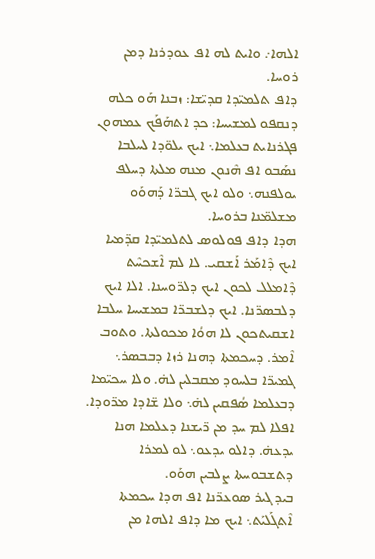ܐܠܗܐ܇ ܘܐܝܬ ܠܗ ܐܦ ܥܘܕܪܢܐ ܕܡܢ ܪܘܚܐ.
ܕܐܦ ܬܠܡܝ̈ܕܐ ܩܕܝ̈ܫܐ: ܙܒܢܐ ܗܰܘ ܟܠܗ ܕܢܩܦܘ ܠܡܫܝܚܐ: ܟܕ ܐܬܗܰܦܰܟ ܥܡܗܘܢ ܦܓܪܢܐܝܬ ܒܥܠܡܐ܆ ܐܝܟ ܝܠܘ̈ܕܐ ܠܚܠܒܐ ܢܣܰܒܘ ܐܦ ܗܶܢܘܢ ܡܢܗ ܡܠܬܐ ܕܚܠܦ ܝܘܠܦܢܗ܆ ܘܠܘ ܐܝܟ ܓܒܖ̈ܐ ܕܰܗܘܰܘ ܡܫܠܡ̈ܢܐ ܒܪܘܚܐ.
ܗܕܐ ܕܐܦ ܦܘܠܘܣ ܠܬܠܡܝ̈ܕܐ ܩܕ̈ܡܝܐ ܐܝܟ ܕܶܐܡܰܪ ܐܰܫܩܝ. ܠܐ ܠܡ ܐܶܫܟܚܶܬ ܕܶܐܡܠܠ ܠܟܘܢ ܐܝܟ ܕܠܖ̈ܘܚܢܐ. ܐܠܐ ܐܝܟ ܕܠܒܣܖ̈ܢܐ. ܐܝܟ ܕܠܫܒܖ̈ܐ ܒܡܫܝܚܐ ܚܠܒܐ ܐܫܩܝܬܟܘܢ ܠܐ ܗܘܳܐ ܡܟܘܠܬܐ. ܘܬܘܒ ܐܶܡܪ. ܕܚܟܡܬܐ ܕܗܢܐ ܪܙܐ ܕܒܒܣܪ܆ ܓܡܝܖ̈ܐ ܒܠܚܘܕ ܡܩܒܠܝܢ ܠܗ̇. ܘܠܐ ܚܟܝ̈ܡܐ ܕܒܥܠܡܐ ܣܳܦܩܝܢ ܠܗ̇܆ ܘܠܐ ܫ̈ܐܕܐ ܡܖ̈ܘܕܐ. ܐܦܠܐ ܠܡ ܚܕ ܡܢ ܖ̈ܝܫܢܐ ܕܥܠܡܐ ܗܢܐ ܝܕܥܗ̇. ܕܐܠܘ ܝܕܥܘ܆ ܠܘ ܠܡܪܐ ܕܬܫܒܘܚܬܐ ܨܠܒܝܢ ܗܘܰܘ.
ܒܝܕ ܓܝܪ ܣܘܥܖ̈ܢܐ ܐܦ ܗܕܐ ܚܟܡܬܐ ܐܶܬܓܰܠܝܰܬ܆ ܐܝܟ ܡܐ ܕܐܦ ܐܠܗܐ ܡܢ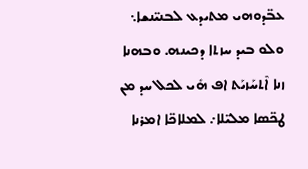ܥܒ̈ܕܘܗܝ ܡܬܝܕܥ ܠܒܢܝ̈ܢܫܐ܆ ܘܠܘ ܒܝܕ ܚܙܬܐ ܕܟܝܢܗ. ܘܒܗܢܐ ܙܢܐ ܐܶܬܚܰܙܝܰܬ ܐܦ ܗܺܝ ܠܟܠ ܚܕ ܡܢ ܛܟ̈ܣܐ ܡܠܝ̈ܠܐ܇ ܠܡܠܐܟ̈ܐ ܐܡܪܢܐ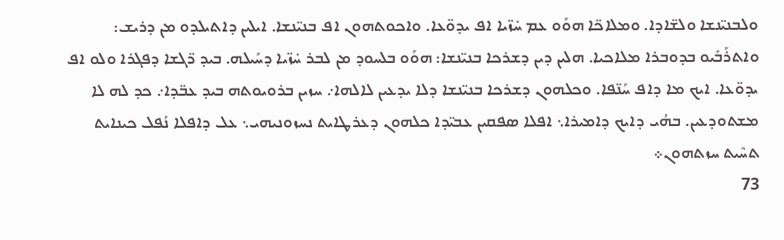ܘܠܒܢܝ̈ܢܫܐ ܘܠܫ̈ܐܕܐ. ܘܡܠܐܟ̈ܐ ܗܘܰܘ ܥܡ ܚ̇ܙ̈ܝܐ ܐܦ ܝܕܘ̈ܥܐ. ܘܐܟܘܬܗܘܢ ܐܦ ܒܢܝ̈ܢܫܐ. ܐܝܠܝܢ ܕܐܬܝܠܕܘ ܡܢ ܕܪܝܫ: ܘܐܬܪܰܒܺܝܘ ܒܕܘܒܪܐ ܡܠܐܟܝܐ. ܗܠܝܢ ܕܝܢ ܕܫܪܟܐ ܒܢܝ̈ܢܫܐ: ܗܘܰܘ ܒܠܚܘܕ ܡܢ ܠܒܪ ܚ̇ܙ̈ܝܐ ܕܚܰܝܠܗ. ܒܝܕ ܖ̈ܓܫܐ ܕܦܓܪܐ ܘܠܘ ܐܦ ܝܕܘ̈ܥܐ. ܐܝܟ ܡܐ ܕܐܦ ܚܰܢ̈ܦܐ. ܘܟܠܗܘܢ ܕܫܪܟܐ ܒܢܝ̈ܢܫܐ ܕܠܐ ܝܕܥܝܢ ܠܐܠܗܐ܇ ܚܙܝܢ ܒܪܘܝܘܬܗ ܒܝܕ ܥܒ̈ܕܐ܇ ܟܕ ܠܗ ܠܐ ܡܫܬܘܕܥܝܢ. ܒܗܳܝ ܕܐܝܟ ܕܐܡܝܪܐ܆ ܐܦܠܐ ܣܦܩܝܢ ܥܒܝ̈ܕܐ ܟܠܗܘܢ ܕܥܪܛܐܝܬ ܢܚܙܘܢܝܗܝ܆ ܥܠ ܕܐܦܠܐ ܢܳܦܠ ܟܝܢܐܝܬ ܬܚܶܝܬ ܚܙܬܗܘܢ܀
73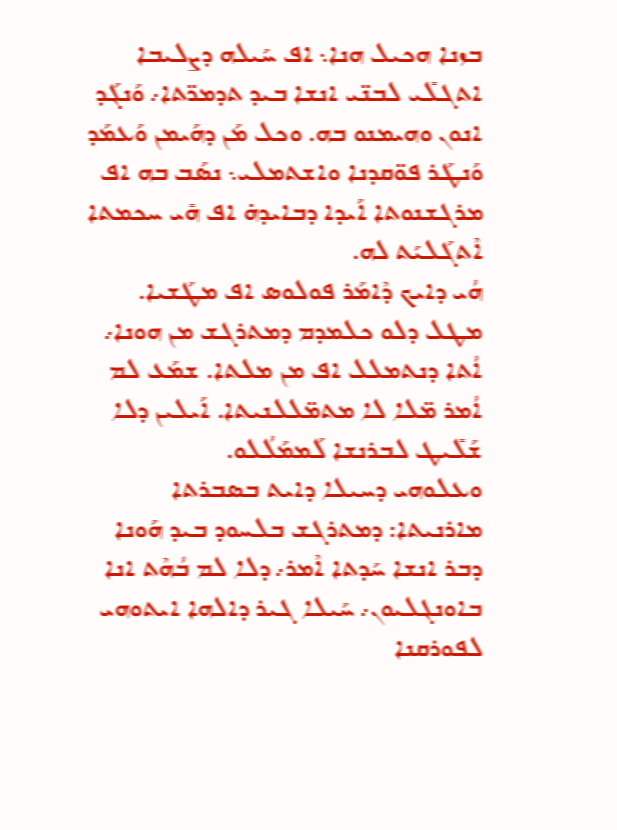ܒܙܢܐ ܗܟܝܠ ܗܢܐ܆ ܐܦ ܚܰܝܠܗ ܕܨܠܝܒܐ ܐܬܓܠܺܝ ܠܒܢ̈ܝ ܐܢܫܐ ܒܝܕ ܬܕܡܖ̈ܬܐ܇ ܘܰܢܓܰܕ ܐܢܘܢ ܘܗܝܡܢܘ ܒܗ. ܘܟܠ ܡܰܢ ܕܗܰܝܡܢ ܘܰܥܡܰܕ ܘܰܢܛܰܪ ܦܘ̈ܩܕܢܐ ܘܐܫܬܡܠܝ܆ ܢܣܰܒ ܒܗ ܐܦ ܡܪܓܫܢܘܬܐ ܐܰܝܕܐ ܕܒܐܝܕܗ̇ ܐܦ ܗܺܝ ܚܟܡܬܐ ܐܶܬܓܰܠܝܰܬ ܠܗ.
ܗܳܝ ܕܐܝܟ ܕܶܐܡܰܪ ܦܘܠܘܣ ܐܦ ܡܛܰܫܝܐ. ܡܛܠ ܕܠܘ ܟܠܡܕܡ ܕܡܬܪܓܫ ܡܢ ܗܘܢܐ܇ ܐܳܬܐ ܕܢܬܡܠܠ ܐܦ ܡܢ ܡܠܬܐ. ܫܡܰܥ ܠܡ ܐܳܡܪ ܡ̈ܠܐ ܠܐ ܡܬܡ̈ܠܠܢܝܬܐ. ܐܰܝܠܝܢ ܕܠܐ ܫܰܠܺܝܛ ܠܒܪܢܫܐ ܠܰܡܡܰܠܳܠܘ.
ܘܥܠܘܗܝ ܕܚܝܠܐ ܕܐܝܬ ܒܣܒܪܬܐ ܡܐܪܢܝܬܐ: ܕܡܬܪܓܫ ܒܠܚܘܕ ܒܝܕ ܗܰܘܢܐ ܕܒܪ ܐܢܫܐ ܚܰܕܬܐ ܐܶܡܪ܇ ܕܠܐ ܠܡ ܒܳܗܶܬ ܐܢܐ ܒܐܘܢܓܠܝܘܢ܇ ܚܰܝܠܐ ܓܝܪ ܕܐܠܗܐ ܐܝܬܘܗܝ ܠܦܘܪܩܢܐ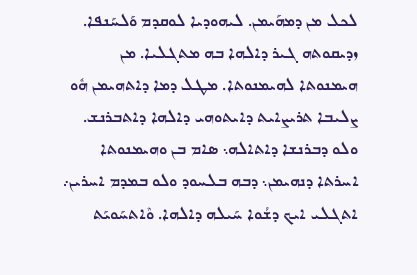ܠܟܠ ܡܢ ܕܡܗܰܝܡܢ. ܠܝܗܘܕܝܐ ܠܘܩܕܡ ܘܰܠܚܰܢܦܐ. ܙܕܝܩܘܬܗ ܓܝܪ ܕܐܠܗܐ ܒܗ ܡܬܓܠܝܐ. ܡܢ ܗܝܡܢܘܬܐ ܠܗܝܡܢܘܬܐ. ܡܛܠ ܕܡܐ ܕܐܬܗܝܡܢ ܗܽܘ ܨܠܝܒܐ ܬܪܝܨܐܝܬ ܕܐܝܬܘܗܝ ܕܐܠܗܐ ܕܐܬܒܪܢܫ. ܘܠܘ ܕܒܪܢܫܐ ܕܐܬܐܠܗ܆ ܣܐܡ ܒܢ ܘܗܝܡܢܘܬܐ ܐܚܪܬܐ ܕܢܗܝܡܢ܆ ܕܒܗ ܒܠܚܘܕ ܘܠܘ ܒܡܕܡ ܐܚܪܝܢ܇ ܐܬܓܠܝ ܐܝܟ ܕܫܳܘܐ ܚܰܝܠܗ ܕܐܠܗܐ. ܘܶܐܬܚܰܘܝܰܬ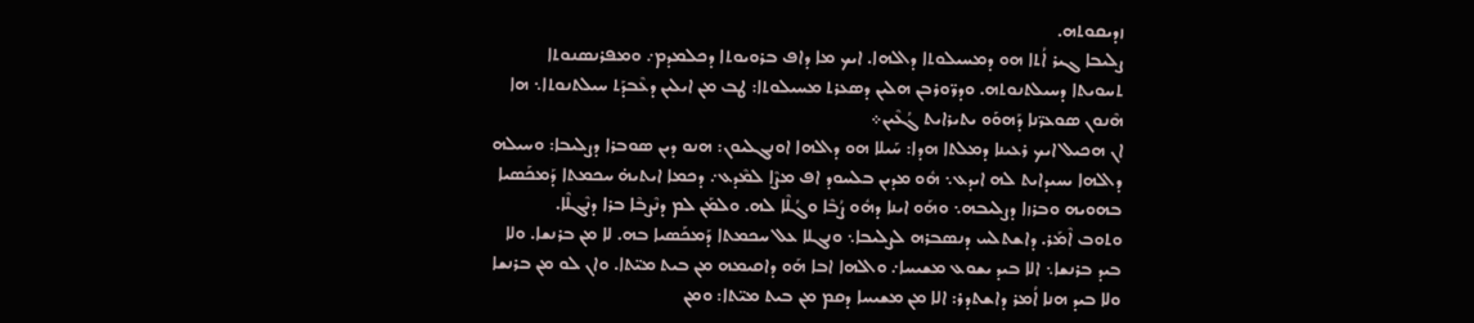ܙܕܝܩܘܬܗ.
ܨܠܝܒܐ ܓܝܪ ܐܳܬܐ ܗܘ ܕܡܚܝܠܘܬܐ ܕܐܠܗܐ. ܐܝܟ ܡܐ ܕܐܦ ܒܪܘܝܘܬܐ ܕܟܠܡܕܡ܇ ܘܡܦܪܢܣܢܘܬܐ ܬܚܘܝܬܐ ܕܚܝܠܬܢܘܬܗ. ܘܕܖ̈ܘܪܒܢ ܗܠܝܢ ܕܣܥܪܬ ܡܚܝܠܘܬܐ: ܛܒ ܡܢ ܐܝܠܝܢ ܕܥܶܒܕܰܬ ܚܝܠܬܢܘܬܐ܆ ܗܐ ܗܶܢܘܢ ܣܘܥܖ̈ܢܐ ܕܰܗܘܰܘ ܝܬܝܪܐܝܬ ܓܳܥܶܝܢ܀
ܐܢ ܗܟܝܠ ܐܝܟ ܪܥܝܢܐ ܕܡܠܬܐ ܗܕܐ: ܚܰܝܠܐ ܗܘ ܕܐܠܗܐ ܐܘܢܓܠܝܘܢ: ܗܢܘ ܕܝܢ ܣܘܒܪܐ ܕܨܠܝܒܐ: ܘܚܝܠܗ ܕܐܠܗܐ ܝܚܝܕܐܝܬ ܠܗ ܐܝܕܥ܆ ܗܽܘ ܡܕܝܢ ܒܠܚܘܕ ܐܦ ܡܨܶܐ ܠܡܶܕܥ܇ ܕܟܡܐ ܐܝܬܝܗ̇ ܚܟܡܬܐ ܕܰܡܟܰܣܝܐ ܒܗܘܝܗ ܘܒܪܙܐ ܕܨܠܝܒܗ܆ ܘܗܰܘ ܐܝܢܐ ܕܗܽܘ ܨܳܒܶܐ ܘܓܳܠܶܐ ܠܗ. ܘܠܡܰܢ ܠܡ ܕܢܶܨܒܶܐ ܒܪܐ ܕܢܶܓܠܶܐ.
ܘܬܘܒ ܐܶܡܰܪ. ܕܐܫܬܠܚ ܕܢܣܒܪܗ ܠܨܠܝܒܐ܆ ܘܢܓܠܐ ܥܠ ܚܟܡܬܐ ܕܰܡܟܰܣܝܐ ܒܗ. ܠܐ ܡܢ ܒܪܢܫܐ. ܘܠܐ ܒܝܕ ܒܪܢܫܐ܆ ܐܠܐ ܒܝܕ ܝܫܘܥ ܡܫܝܚܐ܇ ܘܐܠܗܐ ܐܒܐ ܗܰܘ ܕܐܩܝܡܗ ܡܢ ܒܝܬ ܡܝ̈ܬܐ. ܘܐܢ ܠܘ ܡܢ ܒܪܢܫܐ ܘܠܐ ܒܝܕ ܗܢܐ ܐܳܡܪ ܕܐܫܬܕܪ: ܐܠܐ ܡܢ ܡܫܝܚܐ ܕܩܡ ܡܢ ܒܝܬ ܡܝ̈ܬܐ: ܘܡܢ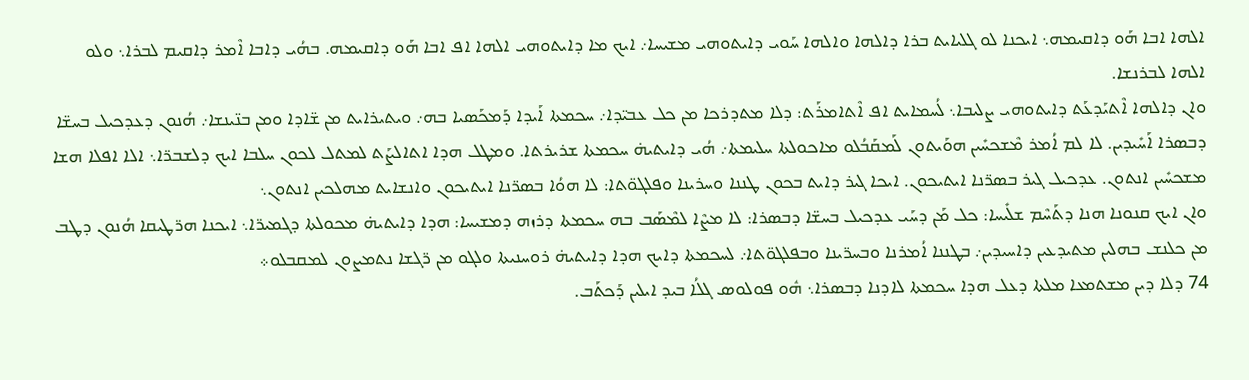ܐܠܗܐ ܐܒܐ ܗܰܘ ܕܐܩܝܡܗ܆ ܐܝܟܢܐ ܠܘ ܓܠܝܐܝܬ ܒܪܐ ܕܐܠܗܐ ܘܐܠܗܐ ܚܰܘܝ ܕܐܝܬܘܗܝ ܡܫܝܚܐ܇ ܐܝܟ ܡܐ ܕܐܝܬܘܗܝ ܐܠܗܐ ܐܦ ܐܒܐ ܗܰܘ ܕܐܩܝܡܗ. ܒܗܳܝ ܕܐܒܐ ܐܶܡܪ ܕܐܩܝܡ ܠܒܪܐ܆ ܘܠܘ ܐܠܗܐ ܠܒܪܢܫܐ.
ܘܐܢ ܕܐܠܗܐ ܐܶܬܝܰܕܥܰܬ ܕܐܝܬܘܗܝ ܨܠܝܒܐ܆ ܠܳܚܡܐܝܬ ܐܦ ܐܶܬܐܡܪܰܬ: ܕܠܐ ܡܬܕܪܟܐ ܡܢ ܟܠ ܥܒܝ̈ܕܐ܇ ܚܟܡܬܐ ܐܰܝܕܐ ܕܰܡܟܰܣܝܐ ܒܗ܇ ܘܝܬܝܪܐܝܬ ܡܢ ܫ̈ܐܕܐ ܘܡܢ ܒܢ̈ܝܢܫܐ܇ ܗܳܢܘܢ ܕܥܕܟܝܠ ܒܚܫ̈ܐ ܕܒܣܪܐ ܐܰܚܺܝܕܝܢ. ܠܐ ܠܡ ܐܳܡܪ ܡܶܫܟܚܺܝܢ ܗܘܰܝܬܘܢ ܠܰܡܩܰܒܳܠܘ ܡܐܟܘܠܬܐ ܚܠܝܡܬܐ܇ ܗܳܝ ܕܐܝܬܝܗ̇ ܚܟܡܬܐ ܫܪܝܪܬܐ. ܘܡܛܠ ܗܕܐ ܐܬܐܠܨܰܬ ܠܡܬܠ ܠܟܘܢ ܚܠܒܐ ܐܝܟ ܕܠܫܒܖ̈ܐ܆ ܐܠܐ ܐܦܠܐ ܗܫܐ ܡܫܟܚܺܝܢ ܐܢܬܘܢ. ܥܕܟܝܠ ܓܝܪ ܒܣܖ̈ܢܐ ܐܝܬܝܟܘܢ. ܐܝܟܐ ܓܝܪ ܕܐܝܬ ܒܟܘܢ ܛܢܢܐ ܘܚܪܝܢܐ ܘܦܠܓܘ̈ܬܐ: ܠܐ ܗܘܳܐ ܒܣܖ̈ܢܐ ܐܝܬܝܟܘܢ ܘܐܢܫܐܝܬ ܡܗܠܟܝܢ ܐܢܬܘܢ܆
ܘܐܢ ܐܝܟ ܩܢܘܢܐ ܗܢܐ ܕܬܰܚܶܡ ܫܠܺܝܚܐ: ܟܠ ܡܰܢ ܕܚܰܝ ܥܕܟܝܠ ܒܚܫ̈ܐ ܕܒܣܪܐ: ܠܐ ܡܨܶܐ ܠܡܶܣܰܒ ܒܗ ܚܟܡܬܐ ܕܪܙܗ ܕܡܫܝܚܐ: ܗܕܐ ܕܐܝܬܝܗ̇ ܡܟܘܠܬܐ ܕܓܡܝܖ̈ܐ܆ ܐܝܟܢܐ ܗܖ̈ܛܝܩܐ ܗܳܢܘܢ ܕܛܒ ܡܢ ܟܠܢܫ ܒܗܠܝܢ ܡܬܝܕܥܝܢ ܕܐܚܝܕܝܢ܇ ܒܛܢܢܐ ܐܳܡܪܢܐ ܘܒܚܖ̈ܝܢܐ ܘܒܦܠܓܘ̈ܬܐ܇ ܠܚܟܡܬܐ ܕܐܝܟ ܗܕܐ ܕܐܝܬܝܗ̇ ܪܘܚܢܝܬܐ ܘܠܓܘ ܡܢ ܖ̈ܓܫܐ ܢܬܡܨܘܢ ܠܡܩܒܠܘ܀
74 ܕܠܐ ܕܝܢ ܡܫܬܡܥܐ ܡܠܬܐ ܕܥܠ ܗܕܐ ܚܟܡܬܐ ܠܐܕܢܐ ܕܒܣܪܐ܆ ܗܽܘ ܦܘܠܘܣ ܓܠܳܐ ܒܝܕ ܐܝܠܝܢ ܕܰܟܬܰܒ.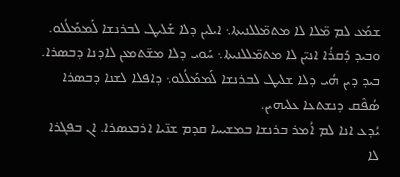ܫܡܰܥ ܠܡ ܡ̈ܠܐ ܠܐ ܡܬܡ̈ܠܠܢܝܬܐ܆ ܐܝܠܝܢ ܕܠܐ ܫܰܠܝܛ ܠܒܪܢܫܐ ܠܰܡܡܰܠܳܠܘ. ܘܒܝܕ ܕܰܩܪܳܐ ܐܢܝ̈ܢ ܠܐ ܡܬܡ̈ܠܠܢܝܬܐ܆ ܚܰܘܝ ܕܠܐ ܡܫ̈ܬܡܥܢ ܠܐܕܢܐ ܕܒܣܪܐ. ܒܝܕ ܕܝܢ ܗܳܝ ܕܠܐ ܫܠܝܛ ܠܒܪܢܫܐ ܠܰܡܡܰܠܳܠܘ܆ ܕܐܦܠܐ ܠܫܢܐ ܕܒܣܪܐ ܣܳܦܶܩ ܕܢܫܬܥܐ ܥܠܝܗܝܢ.
ܝܳܕܥ ܐܢܐ ܠܡ ܐܳܡܪ ܒܪܢܫܐ ܒܡܫܝܚܐ ܩܕܡ ܫܢ̈ܝܐ ܐܪܒܥܣܪܐ. ܐܢ ܒܦܓܪܐ ܠܐ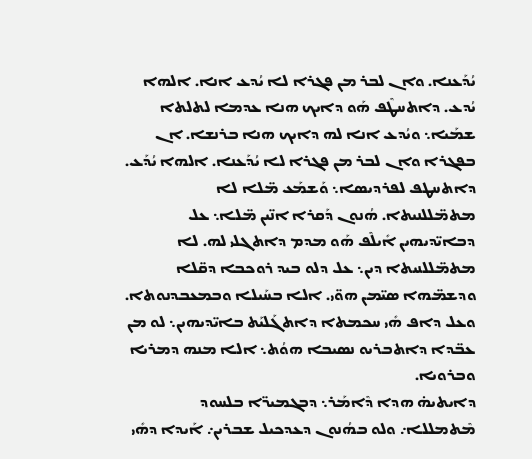ܝܳܕܰܥܢܐ. ܘܐܢ ܠܒܪ ܡܢ ܦܓܪܐ ܠܐ ܝܳܕܥ ܐܢܐ. ܐܠܗܐ ܝܳܕܥ. ܕܐܬܚܛܶܦ ܗܰܘ ܕܐܝܟ ܗܢܐ ܥܕܡܐ ܠܬܠܬܐ ܫܡܰܝܐ܆ ܘܝܳܕܥ ܐܢܐ ܠܗ ܕܐܝܟ ܗܢܐ ܒܪܢܫܐ. ܐܢ ܒܦܓܪܐ ܘܐܢ ܠܒܪ ܡܢ ܦܓܪܐ ܠܐ ܝܳܕܰܥܢܐ. ܐܠܗܐ ܝܳܕܰܥ. ܕܐܬܚܛܦ ܠܦܪܕܝܣܐ܆ ܘܰܫܡܰܥ ܡ̈ܠܐ ܠܐ ܡܬܡ̈ܠܠܢܝܬܐ. ܗܳܢܘܢ ܕܰܩܪܐ ܐܢ̈ܝܢ ܡ̈ܠܐ܆ ܥܠ ܕܒܐܝ̈ܕܝܗܝܢ ܐܺܝܠܶܦ ܗܰܘ ܡܕܡ ܕܐܬܓܠܝ ܠܗ. ܠܐ ܡܬܡ̈ܠܠܢܝܬܐ ܕܝܢ܆ ܥܠ ܕܠܘ ܒܝܕ ܪܘܟܒܐ ܕܩ̈ܠܐ ܘܕܫܡ̈ܗܐ ܣܝ̈ܡܢ ܗܘ̈ܝ. ܐܠܐ ܒܚܰܝܠܐ ܘܒܡܥܒܕܢܘܬܐ. ܘܥܠ ܕܐܦ ܗܺܝ ܚܟܡܬܐ ܕܐܬܓܰܠܝܰܬ ܒܐܝ̈ܕܝܗܝܢ܆ ܠܘ ܡܢ ܥܒ̈ܕܐ ܕܐܬܒܪܝܘ ܢܣܝܒܐ ܗܘܳܬ܆ ܐܠܐ ܡܢܗ ܕܡܪܝܐ ܘܒܪܘܝܐ.
ܕܐܝܬܝܗ̇ ܗܕܐ ܕܶܐܡܰܪ܆ ܕܒܓܡܝܖ̈ܐ ܒܠܚܘܕ ܡܶܬܡܠܠܐ܇ ܘܠܘ ܒܗܳܢܘܢ ܕܥܕܟܝܠ ܫܒܪܝܢ܇ ܐܰܝܕܐ ܕܗܺܝ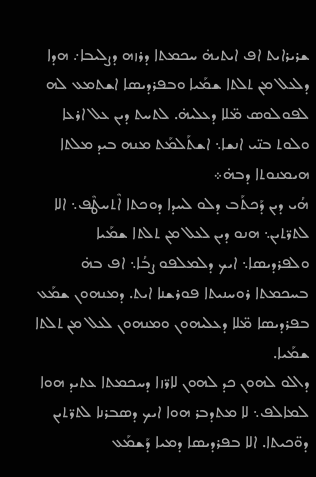ܫܪܝܪܐܝܬ ܐܦ ܐܝܬܝܗ̇ ܚܟܡܬܐ ܕܪܙܗ ܕܨܠܝܒܐ܇ ܗܕܐ ܕܠܥܠ ܡܢ ܬܠܬܐ ܫܡܰܝܐ ܘܒܦܪܕܝܣܐ ܐܫܬܡܥ ܠܗ ܠܦܘܠܘܣ ܡ̈ܠܐ ܕܥܠܝܗ̇. ܠܬܚܬ ܕܝܢ ܥܠ ܐܪܥܐ ܘܠܘܬ ܒܢ̈ܝ ܐܢܫܐ܆ ܐܫܬܰܠܡܰܬ ܡܢܗ ܒܝܕ ܡܠܬܐ ܗܝܡܢܘܬܐ ܕܒܗ̇܀
ܗܳܝ ܕܝܢ ܕܰܟܬܰܒ ܕܠܘ ܠܚܕܐ ܕܘܟܬܐ ܐܶܬܚܛܶܦ܆ ܐܠܐ ܠܬܖ̈ܬܝܢ܆ ܗܢܘ ܕܝܢ ܠܥܠ ܡܢ ܬܠܬܐ ܫܡܰܝܐ ܘܠܦܪܕܝܣܐ܆ ܐܝܟ ܕܠܡܠܦܘ ܨܒܳܐ܆ ܐܦ ܒܗ̇ ܒܚܟܡܬܐ ܪܘܚܢܝܬܐ ܦܘܪܫܢܐ ܐܝܬ. ܕܡܢܗܘܢ ܫܡܰܥ ܒܦܪܕܝܣܐ ܡ̈ܠܐ ܕܥܠܝܗܘܢ ܘܡܢܗܘܢ ܠܥܠ ܡܢ ܬܠܬܐ ܫܡܰܝܐ.
ܕܐܠܘ ܠܗܘܢ ܟܕ ܠܗܘܢ ܠܐܖ̈ܙܐ ܕܚܟܡܬܐ ܥܬܝܕ ܗܘܐ ܠܡܐܠܦ܆ ܠܐ ܡܬܕܒܪ ܗܘܐ ܐܝܟ ܕܣܒܪܢܐ ܠܬܖ̈ܬܝܢ ܕܘ̈ܟܝܬܐ. ܐܠܐ ܒܦܪܕܝܣܐ ܕܡܝܐ ܕܰܫܡܰܥ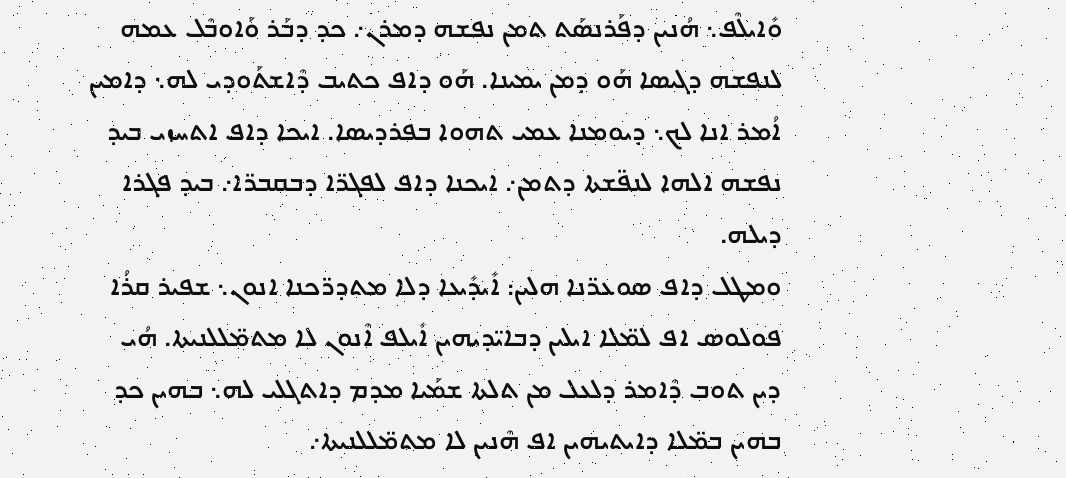ܘܺܐܝܠܶܦ܆ ܗܳܢܝܢ ܕܦܰܪܢܣܰܬ ܬܡܢ ܢܦܫܗ ܕܡܪܢ܇ ܟܕ ܕܒܰܪ ܘܰܐܘܒܶܠ ܥܡܗ ܠܢܦܫܗ ܕܓܝܣܐ ܗܰܘ ܕܡܢ ܝܡܝܢܐ. ܗܰܘ ܕܐܦ ܟܬܝܒ ܕܶܐܫܬܰܘܕܝ ܠܗ܆ ܕܐܡܝܢ ܐܳܡܪ ܐܢܐ ܠܟ܆ ܕܝܘܡܢܐ ܥܡܝ ܬܗܘܐ ܒܦܪܕܝܣܐ. ܐܝܟܐ ܕܐܦ ܐܬܚܙܝ ܒܝܕ ܢܦܫܗ ܐܠܗܐ ܠܢܦ̈ܫܬܐ ܕܬܡܢ܇ ܐܝܟܢܐ ܕܐܦ ܠܦܓܖ̈ܐ ܕܒܩܒܖ̈ܐ܇ ܒܝܕ ܦܓܪܐ ܕܝܠܗ.
ܘܡܛܠ ܕܐܦ ܣܘܥܖ̈ܢܐ ܗܠܝܢ: ܐܺܝܕܺܝܥܐ ܕܠܐ ܡܬܕܖ̈ܟܢܐ ܐܢܘܢ܆ ܫܦܝܪ ܩܪܳܐ ܦܘܠܘܣ ܐܦ ܠܡ̈ܠܐ ܐܝܠܝܢ ܕܒܐܝ̈ܕܝܗܝܢ ܐܺܝܠܦ ܐܶܢܘܢ ܠܐ ܡܬܡ̈ܠܠܢܝܬܐ. ܗܳܝ ܕܝܢ ܬܘܒ ܕܶܐܡܪ ܕܠܥܠ ܡܢ ܬܠܬܐ ܫܡܰܝܐ ܡܕܡ ܕܐܬܓܠܝ ܠܗ܆ ܒܗܝܢ ܟܕ ܒܗܝܢ ܒܡ̈ܠܐ ܕܐܝܬܝܗܝܢ ܐܦ ܗܶܢܝܢ ܠܐ ܡܬܡ̈ܠܠܢܝܬܐ܇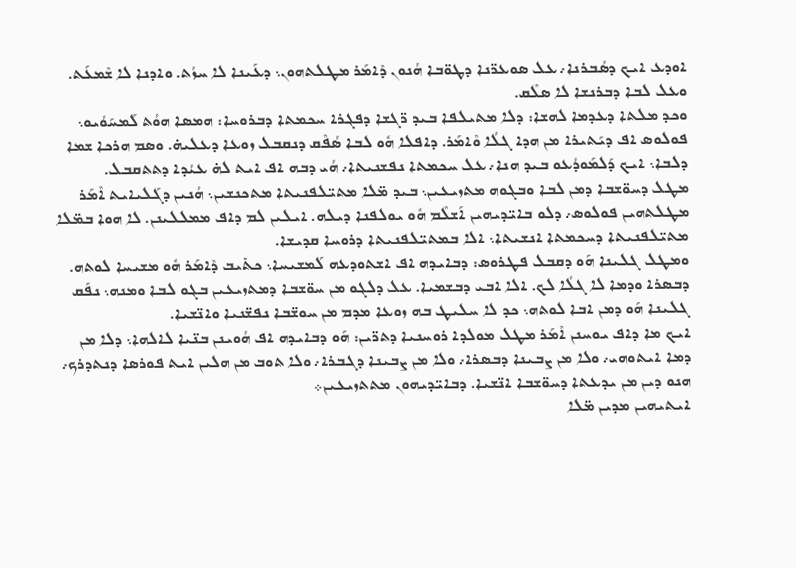ܐܘܕܥ ܐܝܟ ܕܣܳܒܪܢܐ܇ ܥܠ ܣܘܥܖ̈ܢܐ ܕܛܘ̈ܒܐ ܗܳܢܘܢ ܕܶܐܡܰܪ ܡܛܠܬܗܘܢ܆ ܕܥܰܝܢܐ ܠܐ ܚܙܳܬ. ܘܐܕܢܐ ܠܐ ܫܶܡܥܰܬ. ܘܥܠ ܠܒܐ ܕܒܪܢܫܐ ܠܐ ܣܠܶܩ.
ܘܟܕ ܡܠܬܐ ܕܥܕܡܐ ܠܗܫܐ: ܕܠܐ ܡܬܝܠܦܐ ܒܝܕ ܖ̈ܓܫܐ ܕܦܓܪܐ ܚܟܡܬܐ ܕܒܪܘܚܐ: ܗܡܣܐ ܗܘܳܬ ܠܰܡܚܰܘܳܝܘ܆ ܦܘܠܘܣ ܐܦ ܕܝܰܬܝܪܐ ܡܢ ܗܕܐ ܓܠܳܐ ܘܶܐܡܰܪ. ܕܐܦܠܐ ܗܽܘ ܠܒܐ ܣܳܦܶܩ ܕܢܩܒܠ ܙܘܥܐ ܕܥܠܝܗ̇. ܘܣܡ ܗܪܟܐ ܫܡܐ ܕܠܒܐ܆ ܐܝܟ ܕܰܠܡܰܘܕܳܥܘ ܒܝܕ ܗܢܐ܇ ܥܠ ܚܟܡܬܐ ܢܦܫܢܝܬܐ܇ ܗܳܝ ܕܒܗ ܐܦ ܐܝܬ ܠܗ̇ ܥܝܳܕܐ ܕܬܬܩܒܠ.
ܡܛܠ ܕܚܘ̈ܫܒܐ ܕܡܢ ܠܒܐ ܘܒܓܘܗ ܡܬܙܝܥܝܢ܆ ܒܝܕ ܡ̈ܠܐ ܡܬܝ̈ܠܦܢܝܬܐ ܡܬܟܢܫܝܢ܆ ܗܳܢܝܢ ܕܓܰܠܝܐܝܬ ܐܶܡܰܪ ܡܛܠܬܗܝܢ ܦܘܠܘܣ܇ ܕܠܘ ܒܐܝ̈ܕܝܗܝܢ ܐܰܫܠܶܡ ܗܽܘ ܝܘܠܦܢܐ ܕܝܠܗ. ܐܝܠܝܢ ܠܡ ܕܐܦ ܡܡܠܠܝܢܢ. ܠܐ ܗܘܐ ܒܡ̈ܠܐ ܡܬܝ̈ܠܦܢܝܬܐ ܕܚܟܡܬܐ ܐܢܫܝܬܐ܆ ܐܠܐ ܒܡܬܝ̈ܠܦܢܝܬܐ ܕܪܘܚܐ ܩܕܝܫܐ.
ܘܡܛܠ ܓܠܝܢܐ ܗܰܘ ܕܩܒܠ ܦܛܪܘܣ: ܕܒܐܝܕܗ ܐܦ ܐܫܬܘܕܥܗ ܠܰܡܫܝܚܐ܆ ܟܬܺܝܒ ܕܶܐܡܰܪ ܗܽܘ ܡܫܝܚܐ ܠܘܬܗ. ܕܒܣܪܐ ܘܕܡܐ ܠܐ ܓܠܳܐ ܠܟ. ܐܠܐ ܐܒܝ ܕܒܫܡܝܐ. ܥܠ ܕܠܓܘ ܡܢ ܚܘ̈ܫܒܐ ܕܡܬܙܝܥܝܢ ܒܓܘ ܠܒܐ ܘܡܢܗ܆ ܢܦܰܩ ܓܠܝܢܐ ܗܰܘ ܕܡܢ ܐܒܐ ܠܘܬܗ܆ ܟܕ ܠܐ ܚܠܝܛ ܒܗ ܙܘܥܐ ܡܕܡ ܡܢ ܚܘܫ̈ܒܐ ܢܦܫ̈ܢܝܐ ܘܐܢ̈ܫܝܐ.
ܐܝܟ ܡܐ ܕܐܦ ܝܘܚܢܢ ܐܶܡܰܪ ܡܛܠ ܡܘܠܕܐ ܪܘܚܢܝܐ ܕܬܖ̈ܝܢ: ܗܰܘ ܕܒܐܝܕܗ ܐܦ ܗܳܘܝܢܢ ܒܢ̈ܝܐ ܠܐܠܗܐ܆ ܕܠܐ ܡܢ ܕܡܐ ܐܝܬܘܗܝ܇ ܘܠܐ ܡܢ ܨܒܝܢܐ ܕܒܣܪܐ܇ ܘܠܐ ܡܢ ܨܒܝܢܐ ܕܓܒܪܐ܇ ܘܠܐ ܬܘܒ ܡܢ ܗܠܝܢ ܐܝܬ ܦܘܪܣܐ ܕܢܬܕܪܟ܇ ܗܢܘ ܕܝܢ ܡܢ ܝܕܥܬܐ ܕܚܘ̈ܫܒܐ ܐܢ̈ܫܝܐ. ܕܒܐܝ̈ܕܝܗܘܢ ܡܬܬܙܝܥܝܢ܀
ܐܝܬܝܗܝܢ ܡܕܝܢ ܡ̈ܠܐ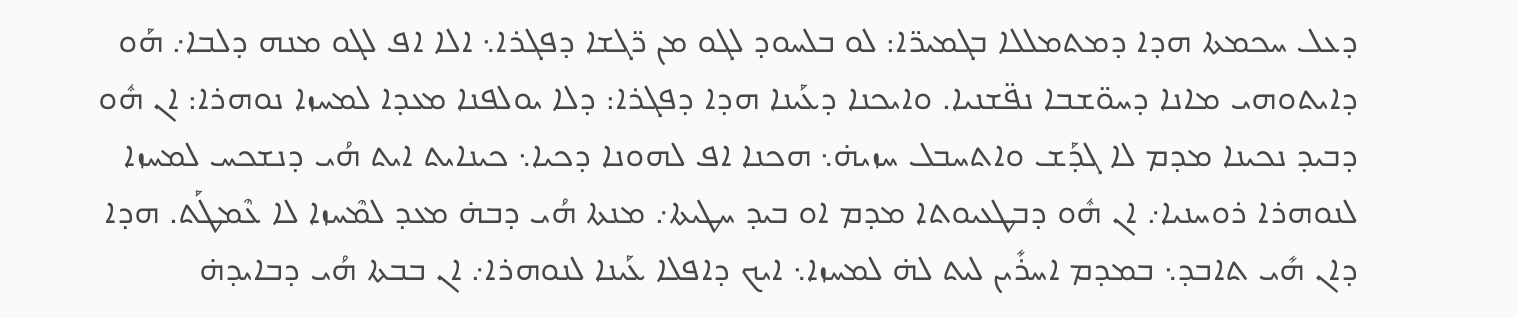ܕܥܠ ܚܟܡܬܐ ܗܕܐ ܕܡܬܡܠܠܐ ܒܓܡܝܖ̈ܐ: ܠܘ ܒܠܚܘܕ ܠܓܘ ܡܢ ܖ̈ܓܫܐ ܕܦܓܪܐ܆ ܐܠܐ ܐܦ ܠܓܘ ܡܢܗ ܕܠܒܐ܇ ܗܰܘ ܕܐܝܬܘܗܝ ܡܐܢܐ ܕܚܘ̈ܫܒܐ ܢܦ̈ܫܢܝܐ. ܘܐܝܟܢܐ ܕܥܰܝܢܐ ܗܕܐ ܕܦܓܪܐ: ܕܠܐ ܝܘܠܦܢܐ ܡܥܕܐ ܠܡܚܙܐ ܢܘܗܪܐ: ܐܢ ܗܽܘ ܕܒܝܕ ܢܟܝܢܐ ܡܕܡ ܠܐ ܓܕܰܫ ܘܐܬܚܒܠ ܚܙܝܗ̇܆ ܗܟܢܐ ܐܦ ܠܗܘܢܐ ܕܟܝܐ܆ ܟܝܢܐܝܬ ܐܝܬ ܗܳܝ ܕܢܫܟܚ ܠܡܚܙܐ ܠܢܘܗܪܐ ܪܘܚܢܝܐ܇ ܐܢ ܗܽܘ ܕܒܛܥܝܘܬܐ ܡܕܡ ܐܘ ܒܝܕ ܚܛܝܬܐ܇ ܡܢܬܐ ܗܳܝ ܕܒܗ̇ ܡܥܕ ܠܡܶܚܙܐ ܠܐ ܥܶܡܛܰܬ. ܗܕܐ ܕܐܢ ܗܺܝ ܬܐܒܕ܆ ܒܡܕܡ ܐܚܪܺܝܢ ܠܝܬ ܠܗ̇ ܠܡܚܙܐ܆ ܐܝܟ ܕܐܦܠܐ ܥܰܝܢܐ ܠܢܘܗܪܐ܇ ܐܢ ܒܒܬܐ ܗܳܝ ܕܒܐܝܕܗ̇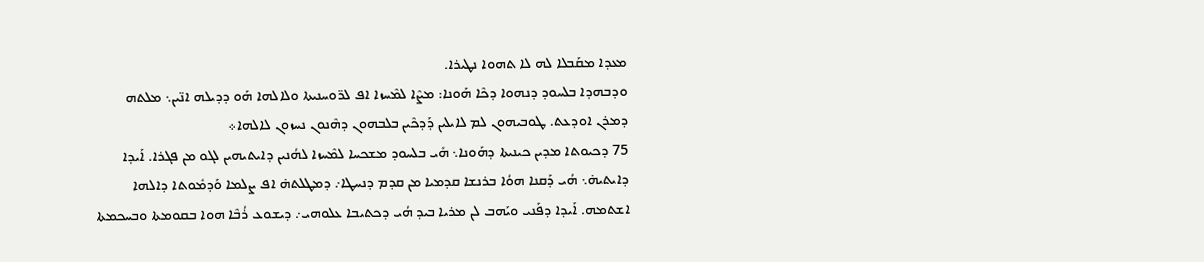ܡܥܕܐ ܡܩܰܒܠܐ ܠܗ ܠܐ ܬܗܘܐ ܢܛܝܪܐ.
ܘܕܒܗܕܐ ܒܠܚܘܕ ܕܢܗܘܐ ܕܟܶܐ ܗܰܘܢܐ: ܡܨܶܐ ܠܡܶܚܙܐ ܐܦ ܠܖ̈ܘܚܢܝܬܐ ܘܠܐܠܗܐ ܗܰܘ ܕܕܝܠܗ ܐܢ̈ܝܢ܆ ܡܠܬܗ ܕܡܪܢ ܐܘܕܥܬ. ܛܘܒܝܗܘܢ ܠܡ ܠܐܝܠܝܢ ܕܰܕܟܶܝܢ ܒܠܒܗܘܢ ܕܗܶܢܘܢ ܢܚܙܘܢ ܠܐܠܗܐ܀
75 ܕܟܝܘܬܐ ܡܕܝܢ ܟܝܢܝܬܐ ܕܗܰܘܢܐ܆ ܗܺܝ ܒܠܚܘܕ ܡܫܟܚܐ ܠܡܶܚܙܐ ܠܗܳܢܝܢ ܕܐܝܬܝܗܝܢ ܠܓܘ ܡܢ ܦܓܪܐ. ܐܰܝܕܐ ܕܐܝܬܝܗ̇܆ ܗܳܝ ܕܰܩܢܐ ܗܘܳܐ ܒܪܢܫܐ ܩܕܡܝܐ ܡܢ ܩܕܡ ܕܢܚܛܐ܇ ܕܡܛܠܬܗ̇ ܐܦ ܨܠܡܐ ܘܰܕܡܽܘܬܐ ܕܐܠܗܐ ܐܫܬܡܗ. ܐܰܝܕܐ ܕܦܰܢܝ ܘܝܰܗܒ ܠܢ ܡܪܝܐ ܒܝܕ ܗܳܝ ܕܟܬܝܒܐ ܥܠܘܗܝ܇ ܕܝܫܘܥ ܪܳܒܶܐ ܗܘܐ ܒܩܘܡܬܐ ܘܒܚܟܡܬܐ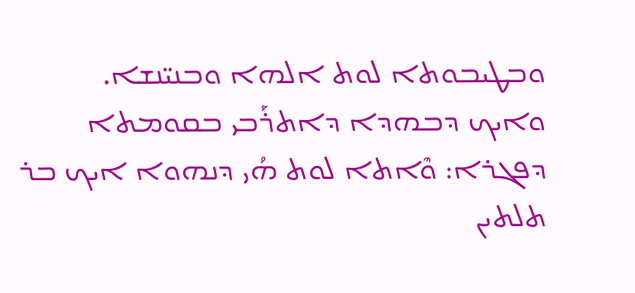ܘܒܛܝܒܘܬܐ ܠܘܬ ܐܠܗܐ ܘܒܢܝ̈ܢܫܐ.
ܘܐܝܟ ܕܒܗܕܐ ܕܐܬܪܰܒܝ ܒܩܘܡܬܐ ܕܦܓܪܐ: ܘܶܐܬܐ ܠܘܬ ܗܳܝ ܕܢܗܘܐ ܐܝܟ ܒܪ ܬܠܬܝܢ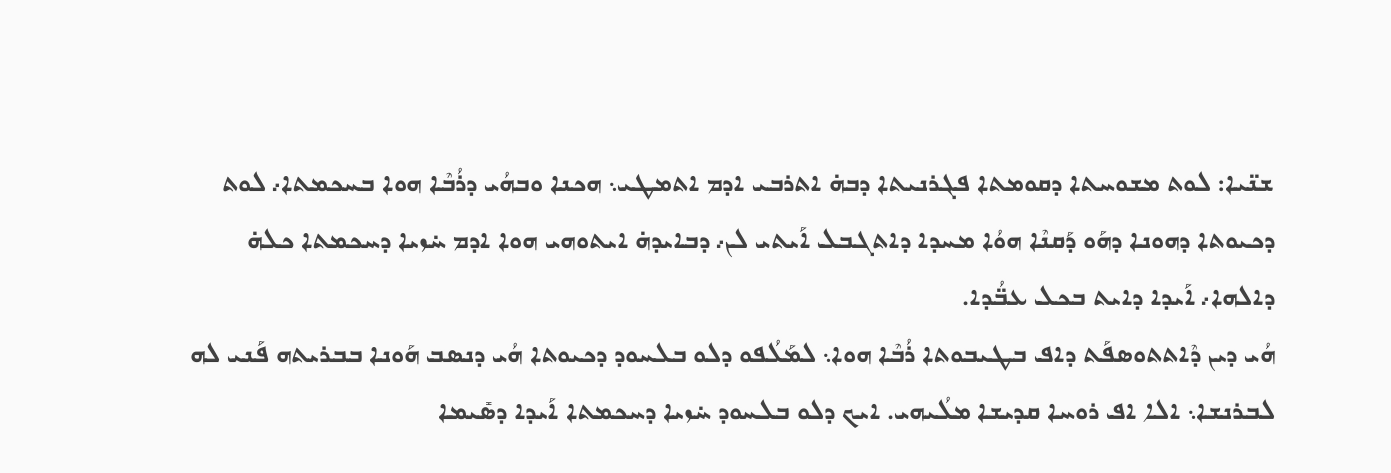ܫܢ̈ܝܐ: ܠܘܬ ܡܫܘܚܬܐ ܕܩܘܡܬܐ ܦܓܪܢܝܬܐ ܕܒܗ̇ ܐܬܪܒܝ ܐܕܡ ܐܬܡܛܝ܆ ܗܟܢܐ ܘܒܗܳܝ ܕܪܳܒܶܐ ܗܘܐ ܒܚܟܡܬܐ܇ ܠܘܬ ܕܟܝܘܬܐ ܕܗܘܢܐ ܕܗܰܘ ܕܰܩܢܶܐ ܗܘܳܐ ܡܚܕܐ ܕܐܬܓܒܠ ܐܰܝܬܝ ܠܢ܇ ܕܒܐܝܕܗ̇ ܐܝܬܘܗܝ ܗܘܐ ܐܕܡ ܚ̇ܙܝܐ ܕܚܟܡܬܐ ܟܠܗ̇ ܕܐܠܗܐ܇ ܐܰܝܕܐ ܕܐܝܬ ܒܟܠ ܥܒ̈ܳܕܐ.
ܗܳܝ ܕܝܢ ܕܶܐܬܬܘܣܦܰܬ ܕܐܦ ܒܛܝܒܘܬܐ ܪܳܒܶܐ ܗܘܐ܆ ܠܡܰܠܳܦܘ ܕܠܘ ܒܠܚܘܕ ܕܟܝܘܬܐ ܗܳܝ ܕܢܣܒ ܗܰܘܢܐ ܒܒܪܝܬܗ ܦܰܢܝ ܠܗ ܠܒܪܢܫܐ܆ ܐܠܐ ܐܦ ܪܘܚܐ ܩܕܝܫܐ ܡܠܳܝܗܝ. ܐܝܟ ܕܠܘ ܒܠܚܘܕ ܚ̇ܙܝܐ ܕܚܟܡܬܐ ܐܰܝܕܐ ܕܣܺܝܡܐ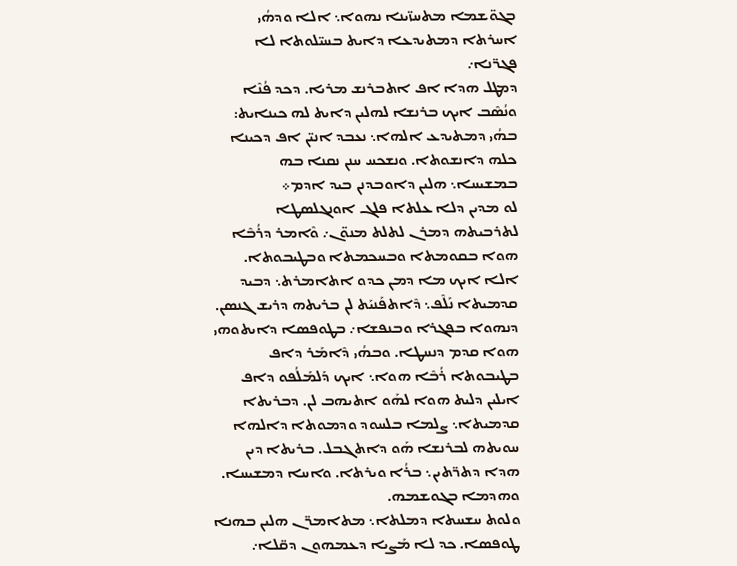ܒܓܘ̈ܫܡܐ ܡܬܚܙ̈ܝܢܐ ܢܗܘܐ܆ ܐܠܐ ܘܕܗܳܝ ܐܚܪܬܐ ܕܡܬܝܕܥܐ ܕܐܝܬ ܒܚܝ̈ܠܘܬܐ ܠܐ ܦܓܖ̈ܢܐ܇
ܕܡܛܠ ܗܕܐ ܐܦ ܐܬܒܪܢܫ ܡܪܝܐ. ܕܟܕ ܦܳܢܶܐ ܘܢܳܣܶܒ ܐܝܟ ܒܪܢܫܐ ܠܗܠܝܢ ܕܐܝܬ ܠܗ ܟܝܢܐܝܬ: ܒܗܳܝ ܕܡܬܝܕܥ ܐܠܗܐ܆ ܢܥܒܕ ܐܢܝ̈ܢ ܐܦ ܕܟܝܢܐ ܟܠܗ ܕܐܢܫܘܬܐ. ܘܢܫܟܚ ܚܢܢ ܢܩܢܐ ܒܗ ܒܡܫܝܚܐ܆ ܗܠܝܢ ܕܐܘܒܕܢܢ ܒܝܕ ܐܕܡ܀
ܠܘ ܡܕܝܢ ܕܠܐ ܥܠܬܐ ܦܠܓ ܐܘܢܓܠܣܛܐ ܠܬܪܒܝܬܗ ܕܡܪܢ ܠܬܠܬ ܡܢܘ̈ܢ܇ ܘܶܐܡܪ ܕܪܳܒܶܐ ܗܘܐ ܒܩܘܡܬܐ ܘܒܚܟܡܬܐ ܘܒܛܝܒܘܬܐ. ܐܠܐ ܐܝܟ ܡܐ ܕܡܢ ܟܕܘ ܐܬܐܡܪܬ܆ ܕܒܝܕ ܩܕܡܝܬܐ ܢܰܠܶܦ܆ ܕܶܐܬܦܰܢܝܰܬ ܠܢ ܒܪܝܬܗ ܕܪܝܫ ܓܢܣܢ. ܕܢܗܘܐ ܒܦܓܪܐ ܘܒܢܦܫܐ܇ ܒܛܘܦܣܐ ܕܐܝܬܘܗܝ ܗܘܐ ܩܕܡ ܕܢܚܛܐ. ܘܒܗܳܝ ܕܶܐܡܰܪ ܕܐܦ ܒܛܝܒܘܬܐ ܪܳܒܶܐ ܗܘܐ܆ ܐܝܟ ܕܰܠܡܰܠܳܦܘ ܕܐܦ ܐܝܠܝܢ ܕܠܝܬ ܗܘܐ ܠܗܰܘ ܐܬܝܗܒ ܠܢ. ܕܒܪܝܬܐ ܩܕܡܝܬܐ܆ ܨܠܡܐ ܒܠܚܘܕ ܘܕܡܘܬܐ ܕܐܠܗܐ ܚܘܝܬܗ ܠܒܪܢܫܐ ܗܰܘ ܕܐܬܓܒܠ. ܒܪܝܬܐ ܕܝܢ ܗܕܐ ܕܬܖ̈ܬܝܢ܆ ܒܪܳܐ ܘܝܪܬܐ. ܘܐܚܐ ܕܡܫܝܚܐ. ܘܗܕܡܐ ܒܓܘܫܡܗ.
ܘܠܘܬ ܚܫܚܬܐ ܕܡܠܬܐ܆ ܡܬܐܡܖ̈ܢ ܗܠܝܢ ܒܗܢܐ ܛܘܦܣܐ. ܟܕ ܠܐ ܡܰܨܝܐ ܕܥܡܗܘܢ ܕܩ̈ܠܐ܇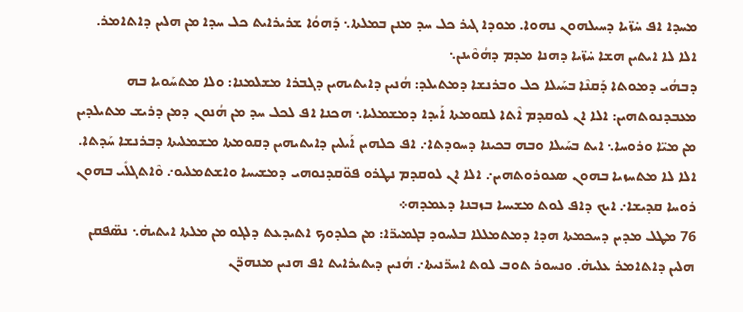ܡܚܕܐ ܐܦ ܚ̇ܙ̈ܝܐ ܕܚܝܠܗܘܢ ܢܗܘܐ. ܡܘܕܐ ܓܝܪ ܟܠ ܚܕ ܡܢܢ ܒܡܠܬܐ܆ ܕܰܗܘܳܐ ܫܪܝܪܐܝܬ ܟܠ ܚܕܐ ܡܢ ܗܠܝܢ ܕܐܬܐܡܪ. ܐܠܐ ܠܐ ܐܝܬܝܢ ܗܫܐ ܚ̇ܙ̈ܝܐ ܕܗܢܐ ܡܕܡ ܕܗܳܘܶܝܢܢ܆
ܕܒܗܳܝ ܕܡܘܬܐ ܕܰܩܢܶܐ ܒܚܰܝܠܐ ܟܠ ܘܒܪܢܫܐ ܕܡܬܝܠܕ: ܗܳܢܝܢ ܕܐܝܬܝܗܝܢ ܕܓܒܪܐ ܡܫܠܡܢܐ: ܘܠܐ ܡܬܚܰܘܝܐ ܒܗ ܡܥܒܕܢܘܬܗܝܢ: ܐܠܐ ܐܢ ܠܘܩܕܡ ܐܶܬܐ ܠܩܘܡܬܐ ܐܰܝܕܐ ܕܡܫܡܠܝܐ܆ ܗܟܢܐ ܐܦ ܠܟܠ ܚܕ ܡܢ ܗܳܢܘܢ ܕܡܢ ܕܪܝܫ ܡܬܝܠܕܝܢ ܡܢ ܡܝ̈ܐ ܘܪܘܚܐ܆ ܐܝܬ ܒܚܰܝܠܐ ܘܒܗ ܒܟܝܢܐ ܕܚܘܕܬܐ܇ ܐܦ ܟܠܗܝܢ ܐܰܝܠܝܢ ܕܐܝܬܝܗܝܢ ܕܩܘܡܬܐ ܡܫܡܠܝܬܐ ܕܒܪܢܫܐ ܚܰܕܬܐ. ܐܠܐ ܠܐ ܡܬܚܙܝܐ ܒܗܘܢ ܣܥܘܪܘܬܗܝܢ܇ ܐܠܐ ܐܢ ܠܘܩܕܡ ܢܛܪܘ ܦܘ̈ܩܕܢܘܗܝ ܕܡܫܝܚܐ ܘܐܫܬܡܠܝܘ܇ ܘܶܐܬܓܠܺܝ ܒܗܘܢ ܪܘܚܐ ܩܕܝܫܐ܇ ܐܝܟ ܕܐܦ ܠܘܬ ܡܫܝܚܐ ܒܙܒܢܐ ܕܥܡܕܗ܀
76 ܡܛܠ ܡܕܝܢ ܕܚܟܡܬܐ ܗܕܐ ܕܡܬܡܠܠܐ ܒܠܚܘܕ ܒܓܡܝܖ̈ܐ: ܡܢ ܟܠܕܘܟ ܐܬܝܕܥܬ ܕܠܓܘ ܡܢ ܡܠܬܐ ܐܝܬܝܗ̇܆ ܢܣ̈ܦܩܢ ܗܠܝܢ ܕܐܬܐܡܪ ܥܠܝܗ̇. ܘܢܚܘܪ ܬܘܒ ܠܘܬ ܐܚܖ̈ܢܝܬܐ܇ ܗܳܢܝܢ ܕܝܬܝܪܐܝܬ ܐܦ ܗܢܝܢ ܡܢܗܖ̈ܢ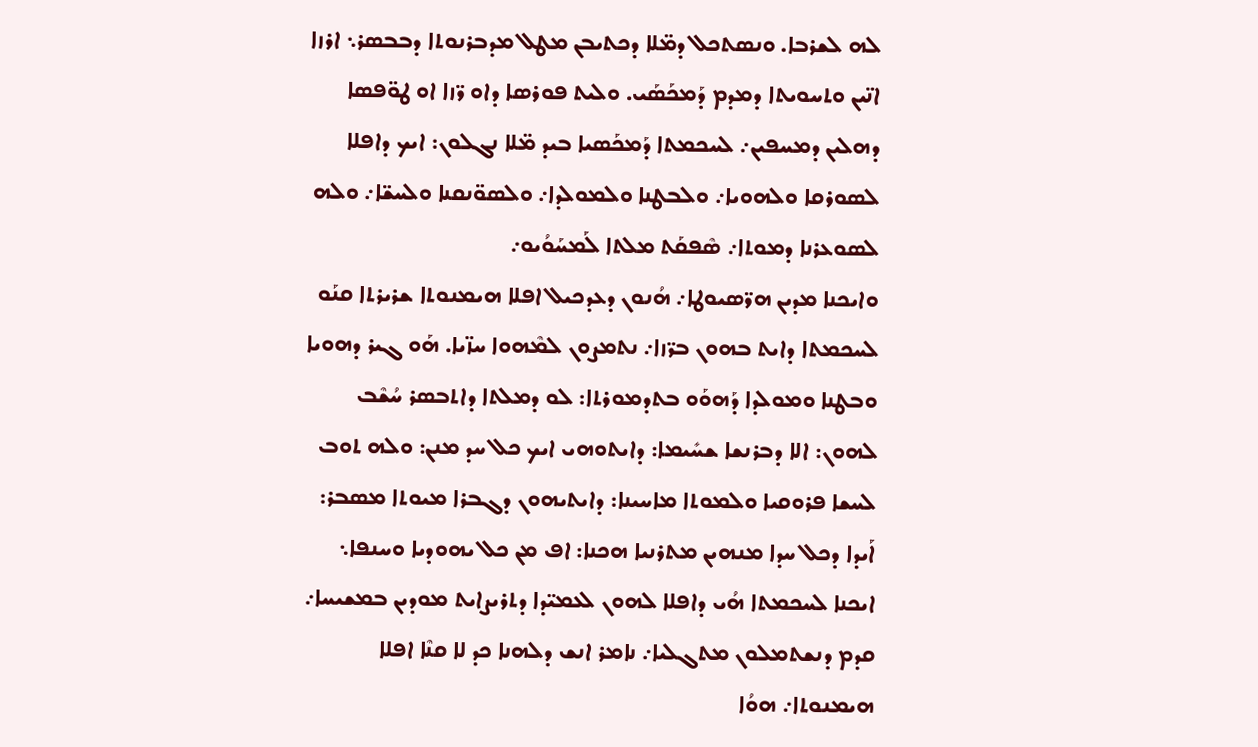ܠܗ ܠܫܪܒܐ. ܘܢܣܬܟܠ ܕܡ̈ܠܐ ܕܟܬܝܒܢ ܡܛܠ ܡܕܒܪܢܘܬܐ ܕܒܒܣܪ܆ ܐܪܙܐ ܐܢ̈ܝܢ ܘܬܚܘܝܬܐ ܕܡܕܡ ܕܰܡܟܰܣܰܝ. ܘܠܝܬ ܦܘܪܣܐ ܕܐܘ ܖ̈ܙܐ ܐܘ ܛܘ̈ܦܣܐ ܕܗܠܝܢ ܕܡܚܦܝܢ܇ ܠܚܟܡܬܐ ܕܰܡܟܰܣܝܐ ܒܝܕ ܡ̈ܠܐ ܢܓܠܘܢ: ܐܝܟ ܕܐܦܠܐ ܠܣܘܪܩܐ ܘܠܗܘܝܐ܇ ܘܠܒܛܢܐ ܘܠܡܘܠܕܐ܇ ܘܠܣܘ̈ܢܩܢܐ ܘܠܚܫ̈ܐ܇ ܘܠܗ ܠܣܘܥܪܢܐ ܕܡܘܬܐ܇ ܣܶܦܩܰܬ ܡܠܬܐ ܠܰܡܚܰܘܳܝܘ܇
ܘܐܝܟܢܐ ܡܕܝܢ ܗܖ̈ܣܝܘܛܐ܇ ܗܳܢܘܢ ܕܥܕܟܝܠ ܐܦܠܐ ܗܝܡܢܘܬܐ ܫܪܝܪܬܐ ܩܢܰܘ ܠܚܟܡܬܐ ܕܐܝܬ ܒܗܘܢ ܒܖ̈ܙܐ܇ ܢܬܡܨܘܢ ܠܡܶܗܘܐ ܚܙ̈ܝܐ. ܗܰܘ ܓܝܪ ܕܗܘܝܐ ܘܒܛܢܐ ܘܡܘܠܕܐ ܕܰܗܘܰܘ ܒܬܕܡܘܪܬܐ: ܠܘ ܕܡܠܬܐ ܕܐܬܒܣܪ ܚܳܫܶܒ ܠܗܘܢ: ܐܠܐ ܕܒܪܢܫܐ ܫܚܺܝܡܐ: ܕܐܝܬܘܗܝ ܐܝܟ ܟܠ ܚܕ ܡܢܢ: ܘܠܗ ܬܘܒ ܠܚܫܐ ܦܪܘܩܝܐ ܘܠܡܘܬܐ ܡܐܚܝܢܐ: ܕܐܝܬܝܗܘܢ ܕܓܒܪܐ ܡܝܘܬܐ ܡܣܒܪ: ܐܰܝܕܐ ܕܟܠ ܚܕܐ ܡܢܗܝܢ ܡܬܪܢܝܐ ܗܟܢܐ: ܐܦ ܡܢ ܟܠ ܝܗܘܕܝܐ ܘܚܢܦܐ܆ ܐܝܟܢܐ ܠܚܟܡܬܐ ܗܳܝ ܕܐܦܠܐ ܠܗܘܢ ܠܥܡܝ̈ܕܐ ܕܬܪܝܨܐܝܬ ܡܘܕܝܢ ܒܡܫܝܚܐ܇ ܩܕܡ ܕܢܫܬܡܠܘܢ ܡܬܓܠܝܐ܇ ܢܐܡܪ ܐܢܫ ܕܠܗܢܐ ܟܕ ܠܐ ܩܢܶܐ ܐܦܠܐ ܗܝܡܢܘܬܐ܇ ܗܘܳܐ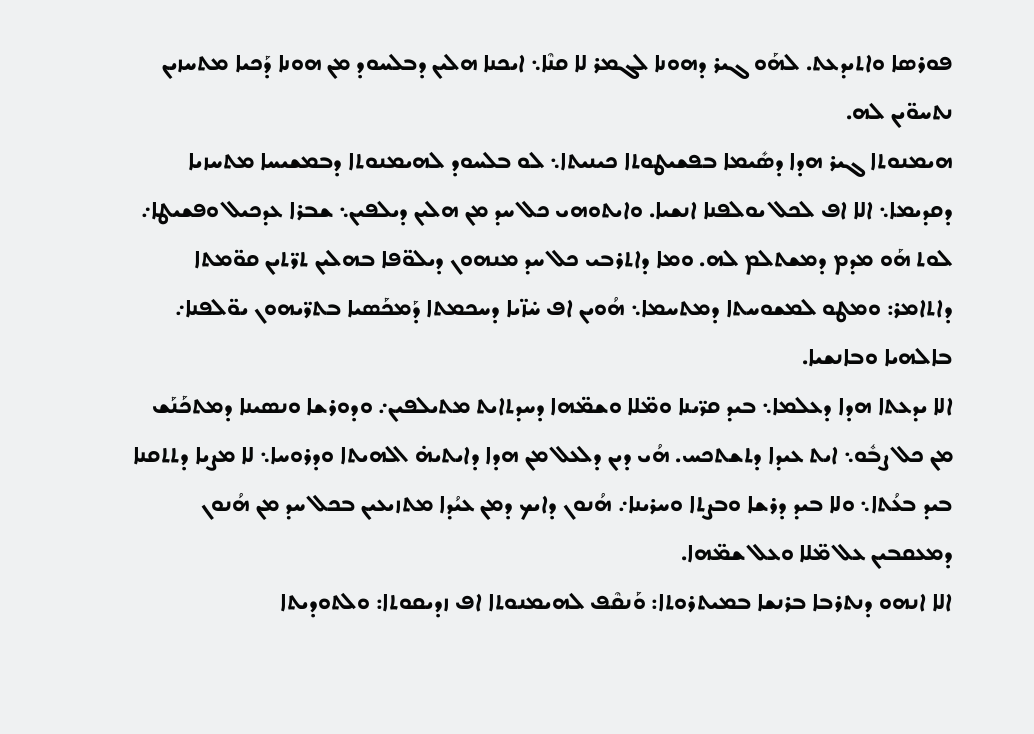ܦܘܪܣܐ ܘܐܬܝܕܥܬ. ܠܗܰܘ ܓܝܪ ܕܗܘܢܐ ܠܓܡܪ ܠܐ ܩܢܶܐ܆ ܐܝܟܢܐ ܗܠܝܢ ܕܒܠܚܘܕ ܡܢ ܗܘܢܐ ܕܰܟܝܐ ܡܬܚܙܝܢ ܢܬܚܘ̈ܝܢ ܠܗ.
ܗܝܡܢܘܬܐ ܓܝܪ ܗܕܐ ܕܣܺܝܡܐ ܒܦܫܝܛܘܬܐ ܟܝܢܝܬܐ܆ ܠܘ ܒܠܚܘܕ ܠܗܝܡܢܘܬܐ ܕܒܡܫܝܚܐ ܡܬܚܙܝܐ ܕܩܕܝܡܐ܆ ܐܠܐ ܐܦ ܠܟܠ ܝܘܠܦܢܐ ܐܢܫܝܐ. ܘܐܝܬܘܗܝ ܟܠ ܚܕ ܡܢ ܗܠܝܢ ܕܝܠܦܝܢ܆ ܫܒܪܐ ܥܕܟܝܠ ܘܦܫܝܛܐ܇ ܠܘܬ ܗܰܘ ܡܕܡ ܕܡܫܬܠܡ ܠܗ. ܘܡܐ ܕܐܬܪܒܝ ܟܠ ܚܕ ܡܢܗܘܢ ܕܝܠܘ̈ܦܐ ܒܗܠܝܢ ܬܖ̈ܬܝܢ ܩܘ̈ܡܬܐ ܕܐܬܐܡܪ: ܘܡܛܘ ܠܡܫܘܚܬܐ ܕܡܬܚܡܐ܆ ܗܳܘܝܢ ܐܦ ܚ̇ܙ̈ܝܐ ܕܚܟܡܬܐ ܕܰܡܟܰܣܝܐ ܒܬܖ̈ܝܗܘܢ ܝܘ̈ܠܦܢܐ܇ ܒܐܠܗܝܐ ܘܒܐܢܫܝܐ.
ܐܠܐ ܝܕܥܬܐ ܗܕܐ ܕܥܠܡܐ܆ ܒܝܕ ܩܖ̈ܝܢܐ ܘܡ̈ܠܐ ܘܫܡ̈ܗܐ ܕܚܕܬܐܝܬ ܡܬܝܠܦܝܢ܇ ܘܕܘܪܫܐ ܘܢܣܝܢܐ ܕܡܬܟܰܢܰܫ ܡܢ ܟܠ ܨܒܽܘ܆ ܐܝܬ ܥܝܕܐ ܕܬܫܬܟܚ. ܗܳܝ ܕܝܢ ܕܠܥܠ ܡܢ ܗܕܐ ܕܐܝܬܝܗ̇ ܐܠܗܝܬܐ ܘܕܪܘܚܐ܆ ܠܐ ܡܨܝܐ ܕܬܬܩܢܐ ܒܝܕ ܒܥܳܬܐ܆ ܘܠܐ ܒܝܕ ܕܪܫܐ ܘܒܨܬܐ ܘܚܪܝܢܐ܇ ܗܳܢܘܢ ܕܐܝܟ ܕܡܢ ܥܝܳܕܐ ܡܬܙܝܥܝܢ ܒܟܠ ܚܕ ܡܢ ܗܳܢܘܢ ܕܡܥܩܒܝܢ ܥܠ ܡ̈ܠܐ ܘܥܠ ܫܡ̈ܗܐ.
ܐܠܐ ܐܢܗܘ ܕܢܬܪܒܐ ܒܪܢܫܐ ܒܡܝܬܪܘܬܐ: ܘܰܢܩܶܦ ܠܗܝܡܢܘܬܐ ܐܦ ܙܕܝܩܘܬܐ: ܘܠܬܘܕܝܬܐ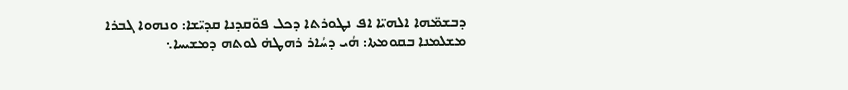ܕܒܫܡ̈ܗܐ ܐܠܗܝ̈ܐ ܐܦ ܢܛܘܪܬܐ ܕܟܠ ܦܘ̈ܩܕܢܐ ܩܕܝ̈ܫܐ: ܘܢܗܘܐ ܓܒܪܐ ܡܫܠܡܢܐ ܒܩܘܡܬܐ: ܗܳܝ ܕܚܳܐܪ ܪܗܛܗ̇ ܠܘܬܗ ܕܡܫܝܚܐ܆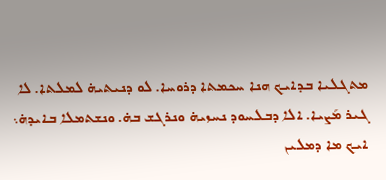ܡܬܓܠܝܐ ܒܕܐܝܟ ܗܢܐ ܚܟܡܬܐ ܕܪܘܚܐ. ܠܘ ܕܢܝܬܝܗ̇ ܠܡܠܬܐ. ܠܐ ܓܝܪ ܡܰܨܝܐ. ܐܠܐ ܕܒܠܚܘܕ ܢܚܙܝܗ̇ ܘܢܪܓܫ ܒܗ̇. ܘܢܫܬܡܠܐ ܒܐܝܕܗ̇܆ ܐܝܟ ܡܐ ܕܡܠܝܢ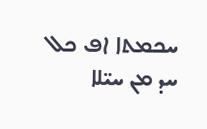ܚܟܡܬܐ ܐܦ ܟܠ ܚܕ ܡܢ ܚܝ̈ܠܐ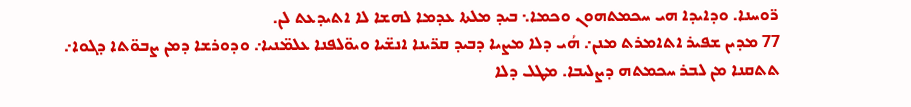ܖ̈ܘܚܢܐ. ܘܕܐܝܕܐ ܗܝ ܚܟܡܬܗܘܢ ܘܟܡܐ܆ ܒܝܕ ܡܠܬܐ ܥܕܡܐ ܠܗܫܐ ܠܐ ܐܬܝܕܥܬ ܠܢ.
77 ܡܕܝܢ ܫܦܝܪ ܐܬܐܡܪܬ ܡܢܢ܇ ܗܳܝ ܕܠܐ ܡܨܝܐ ܕܒܝܕ ܩܖ̈ܝܢܐ ܐܢܫ̈ܝܐ ܘܝܘ̈ܠܦܢܐ ܥܠܡ̈ܢܝܐ܇ ܘܕܘܪܫܐ ܕܡܢ ܨܒܘ̈ܬܐ ܕܓܘܐ܇ ܬܬܩܢܐ ܡܢ ܠܒܪ ܚܟܡܬܗ ܕܨܠܝܒܐ. ܡܛܠ ܕܠܐ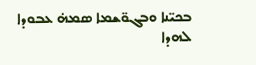ܒܟܝ̈ܢܐ ܘܒܓܘ̈ܫܡܐ ܣܡܗ̇ ܥܒܘܕܐ ܠܗܕܐ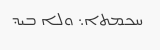ܚܟܡܬܐ܆ ܘܠܐ ܒܝܕ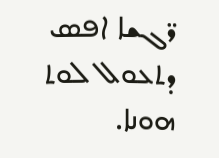ܖ̈ܓܫܐ ܐܦܣ ܕܬܥܘܠ ܠܘܬ ܗܘܢܐ.